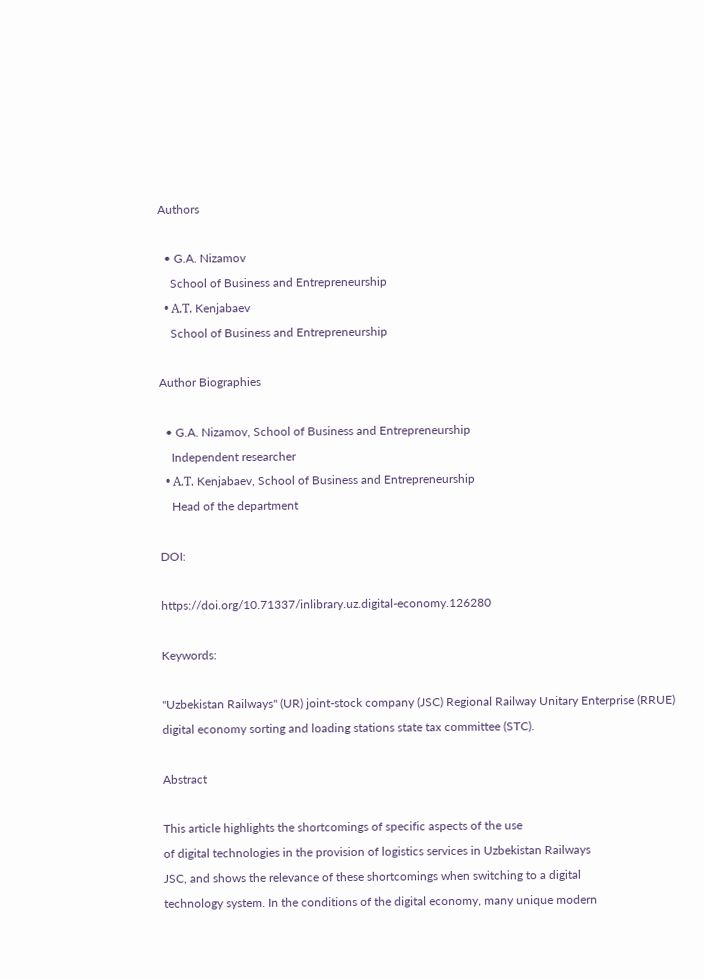Authors

  • G.A. Nizamov
    School of Business and Entrepreneurship
  • А.Т. Kenjabaev
    School of Business and Entrepreneurship

Author Biographies

  • G.A. Nizamov, School of Business and Entrepreneurship
    Independent researcher
  • А.Т. Kenjabaev, School of Business and Entrepreneurship
    Head of the department

DOI:

https://doi.org/10.71337/inlibrary.uz.digital-economy.126280

Keywords:

"Uzbekistan Railways" (UR) joint-stock company (JSC) Regional Railway Unitary Enterprise (RRUE) digital economy sorting and loading stations state tax committee (STC).

Abstract

This article highlights the shortcomings of specific aspects of the use
of digital technologies in the provision of logistics services in Uzbekistan Railways
JSC, and shows the relevance of these shortcomings when switching to a digital
technology system. In the conditions of the digital economy, many unique modern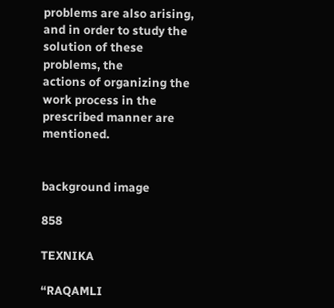problems are also arising, and in order to study the solution of these problems, the
actions of organizing the work process in the prescribed manner are mentioned.


background image

858

TEXNIKA

“RAQAMLI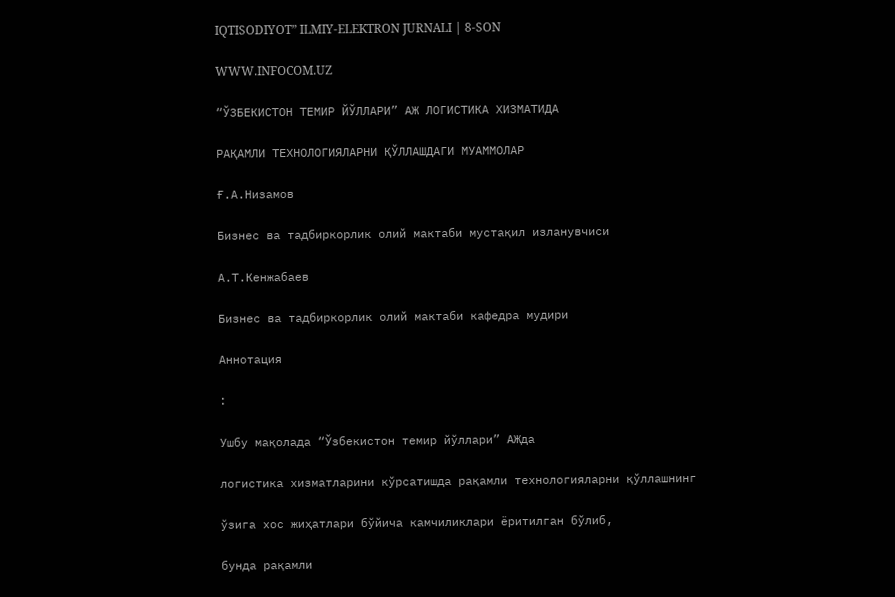IQTISODIYOT” ILMIY-ELEKTRON JURNALI | 8-SON

WWW.INFOCOM.UZ

“ЎЗБЕКИСТОН ТЕМИР ЙЎЛЛАРИ” АЖ ЛОГИСТИКА ХИЗМАТИДА

РАҚАМЛИ ТЕХНОЛОГИЯЛАРНИ ҚЎЛЛАШДАГИ МУАММОЛАР

Ғ.А.Низамов

Бизнес ва тадбиркорлик олий мактаби мустақил изланувчиси

А.Т.Кенжабаев

Бизнес ва тадбиркорлик олий мактаби кафедра мудири

Аннотация

:

Ушбу мақолада “Ўзбекистон темир йўллари” АЖда

логистика хизматларини кўрсатишда рақамли технологияларни қўллашнинг

ўзига хос жиҳатлари бўйича камчиликлари ёритилган бўлиб,

бунда рақамли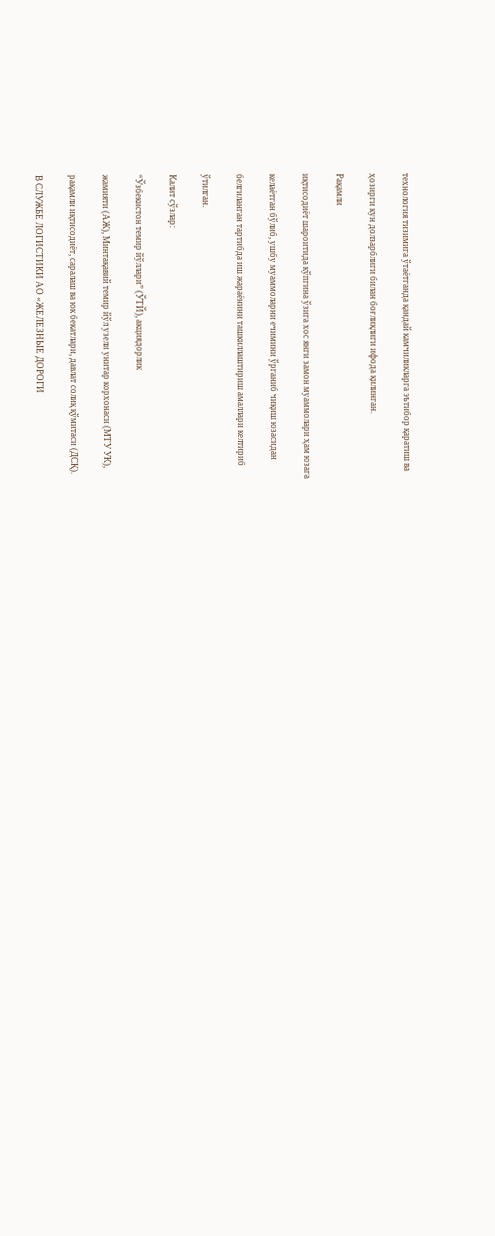технология тизимига ўтаётганда қандай камчиликларга эътибор қаратиш ва

ҳозирги кун долзарблиги билан боғлиқлиги ифода қилинган.

Рақамли

иқтисодиёт шароитида кўпгина ўзига хос янги замон муаммолари ҳам юзага

келаётган бўлиб, ушбу муаммоларни ечимини ўрганиб чиқиш юзасидан

белгиланган тартибда иш жараёнини ташкиллаштириш амаллари келтириб

ўтилган.

Калит сўзлар:

“Ўзбекистон темир йўллари” (ЎТЙ), акциядорлик

жамияти (АЖ), Минтақавий темир йўл узели унитар корхонаси (МТУ УК),

рақамли иқтисодиёт, саралаш ва юк бекатлари, давлат солиқ қўмитаси (ДСҚ).

В СЛУЖБЕ ЛОГИСТИКИ АО «ЖЕЛЕЗНЫЕ ДОРОГИ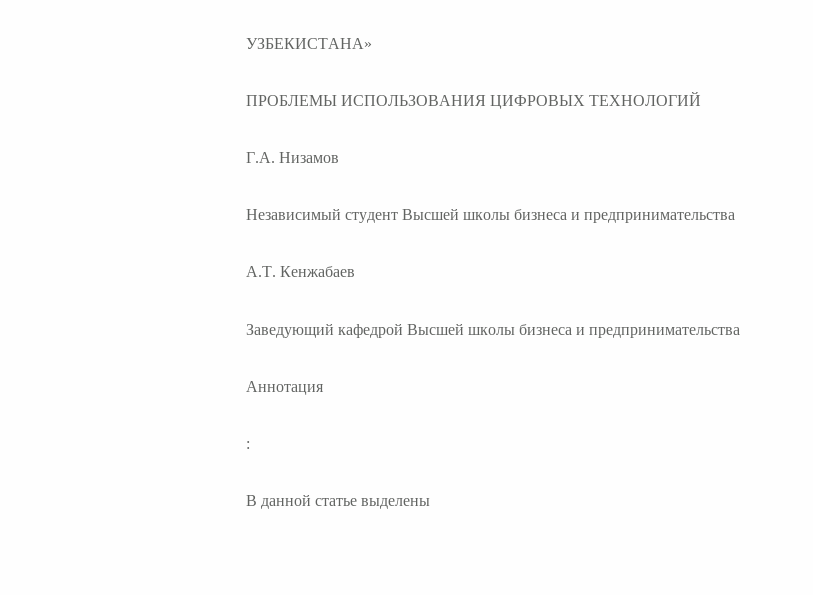УЗБЕКИСТАНА»

ПРОБЛЕМЫ ИСПОЛЬЗОВАНИЯ ЦИФРОВЫХ ТЕХНОЛОГИЙ

Г.А. Низамов

Независимый студент Высшей школы бизнеса и предпринимательства

А.Т. Кенжабаев

Заведующий кафедрой Высшей школы бизнеса и предпринимательства

Аннотация

:

В данной статье выделены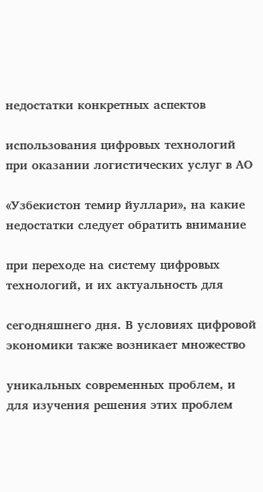недостатки конкретных аспектов

использования цифровых технологий при оказании логистических услуг в АО

«Узбекистон темир йуллари», на какие недостатки следует обратить внимание

при переходе на систему цифровых технологий, и их актуальность для

сегодняшнего дня. В условиях цифровой экономики также возникает множество

уникальных современных проблем, и для изучения решения этих проблем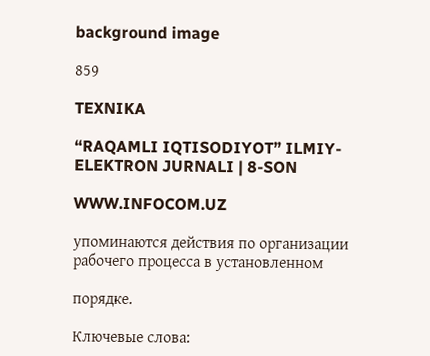background image

859

TEXNIKA

“RAQAMLI IQTISODIYOT” ILMIY-ELEKTRON JURNALI | 8-SON

WWW.INFOCOM.UZ

упоминаются действия по организации рабочего процесса в установленном

порядке.

Ключевые слова: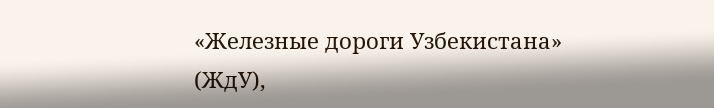«Железные дороги Узбекистана» (ЖдУ),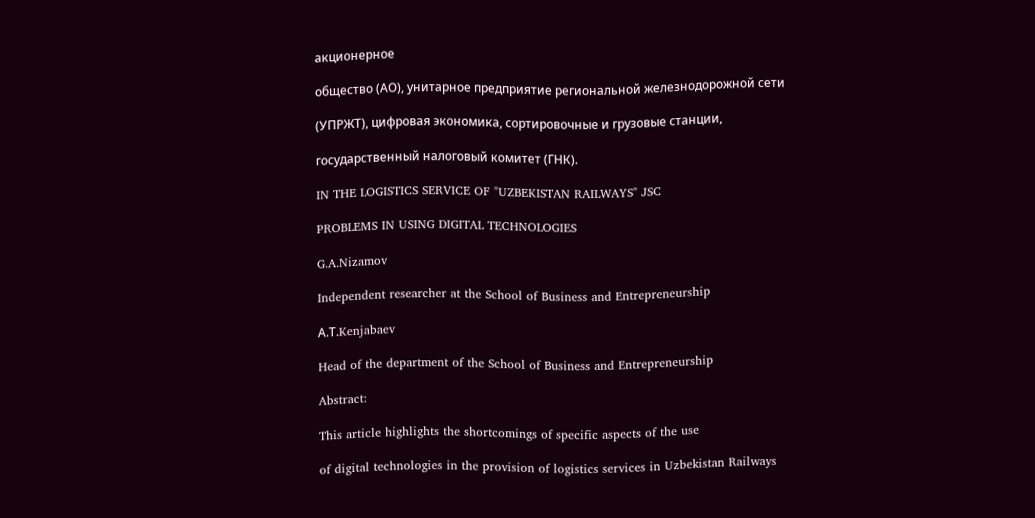акционерное

общество (АО), унитарное предприятие региональной железнодорожной сети

(УПРЖТ), цифровая экономика, сортировочные и грузовые станции,

государственный налоговый комитет (ГНК).

IN THE LOGISTICS SERVICE OF "UZBEKISTAN RAILWAYS" JSC

PROBLEMS IN USING DIGITAL TECHNOLOGIES

G.A.Nizamov

Independent researcher at the School of Business and Entrepreneurship

А.Т.Kenjabaev

Head of the department of the School of Business and Entrepreneurship

Abstract:

This article highlights the shortcomings of specific aspects of the use

of digital technologies in the provision of logistics services in Uzbekistan Railways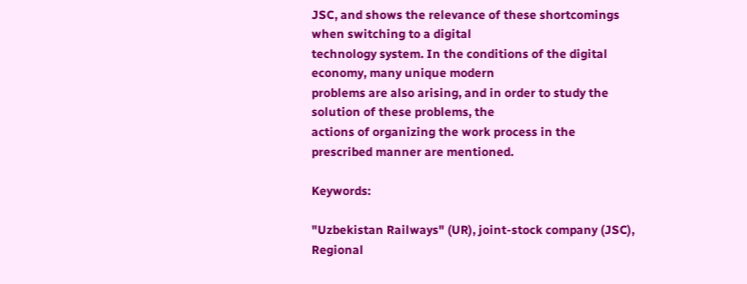JSC, and shows the relevance of these shortcomings when switching to a digital
technology system. In the conditions of the digital economy, many unique modern
problems are also arising, and in order to study the solution of these problems, the
actions of organizing the work process in the prescribed manner are mentioned.

Keywords:

"Uzbekistan Railways" (UR), joint-stock company (JSC), Regional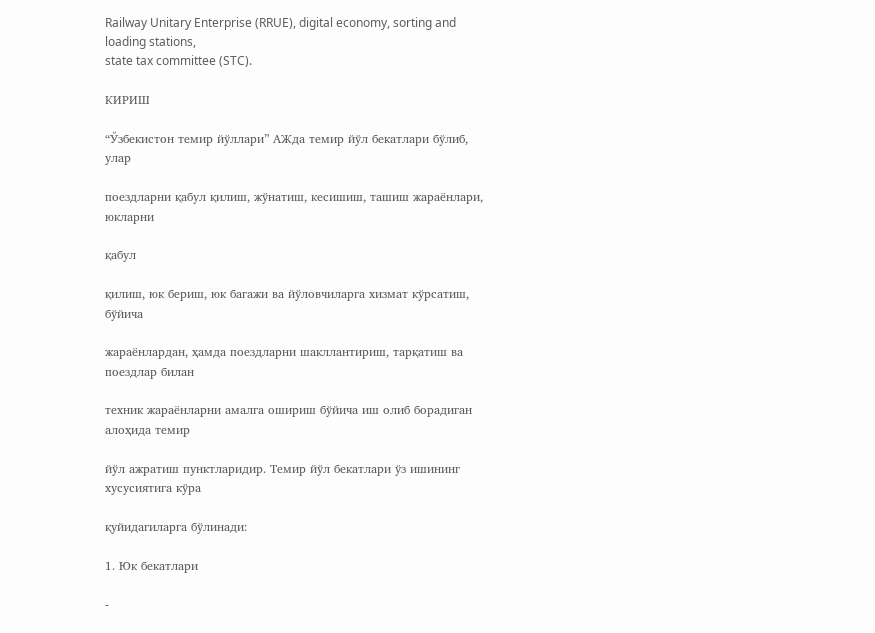Railway Unitary Enterprise (RRUE), digital economy, sorting and loading stations,
state tax committee (STC).

КИРИШ

“Ўзбекистон темир йўллари” АЖда темир йўл бекатлари бўлиб, улар

поездларни қабул қилиш, жўнатиш, кесишиш, ташиш жараёнлари, юкларни

қабул

қилиш, юк бериш, юк багажи ва йўловчиларга хизмат кўрсатиш, бўйича

жараёнлардан, ҳамда поездларни шакллантириш, тарқатиш ва поездлар билан

техник жараёнларни амалга ошириш бўйича иш олиб борадиган алоҳида темир

йўл ажратиш пунктларидир. Темир йўл бекатлари ўз ишининг хусусиятига кўра

қуйидагиларга бўлинади:

1. Юк бекатлари

-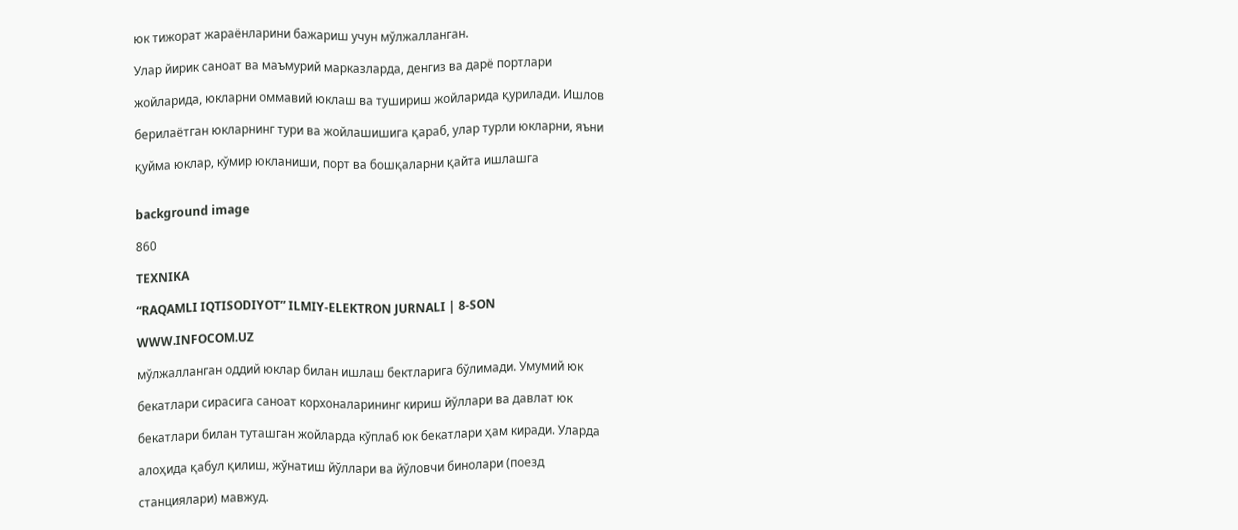юк тижорат жараёнларини бажариш учун мўлжалланган.

Улар йирик саноат ва маъмурий марказларда, денгиз ва дарё портлари

жойларида, юкларни оммавий юклаш ва тушириш жойларида қурилади. Ишлов

берилаётган юкларнинг тури ва жойлашишига қараб, улар турли юкларни, яъни

қуйма юклар, кўмир юкланиши, порт ва бошқаларни қайта ишлашга


background image

860

TEXNIKA

“RAQAMLI IQTISODIYOT” ILMIY-ELEKTRON JURNALI | 8-SON

WWW.INFOCOM.UZ

мўлжалланган оддий юклар билан ишлаш бектларига бўлимади. Умумий юк

бекатлари сирасига саноат корхоналарининг кириш йўллари ва давлат юк

бекатлари билан туташган жойларда кўплаб юк бекатлари ҳам киради. Уларда

алоҳида қабул қилиш, жўнатиш йўллари ва йўловчи бинолари (поезд

станциялари) мавжуд.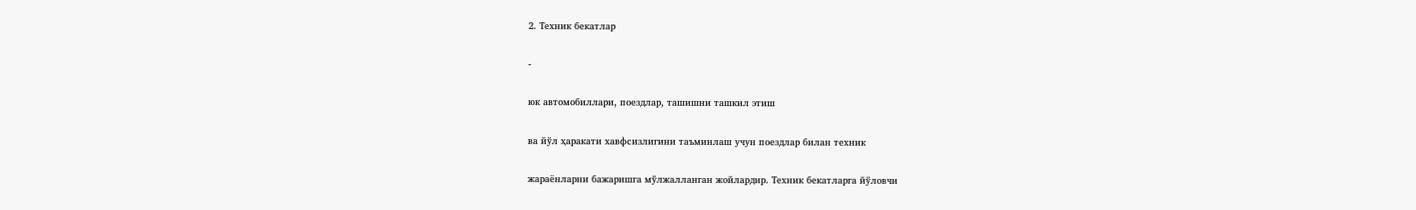2. Техник бекатлар

-

юк автомобиллари, поездлар, ташишни ташкил этиш

ва йўл ҳаракати хавфсизлигини таъминлаш учун поездлар билан техник

жараёнларни бажаришга мўлжалланган жойлардир. Техник бекатларга йўловчи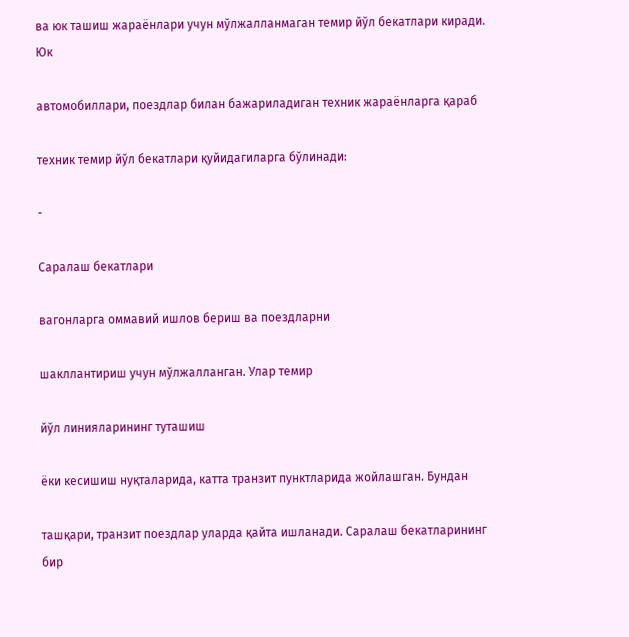ва юк ташиш жараёнлари учун мўлжалланмаган темир йўл бекатлари киради. Юк

автомобиллари, поездлар билан бажариладиган техник жараёнларга қараб

техник темир йўл бекатлари қуйидагиларга бўлинади:

-

Саралаш бекатлари

вагонларга оммавий ишлов бериш ва поездларни

шакллантириш учун мўлжалланган. Улар темир

йўл линияларининг туташиш

ёки кесишиш нуқталарида, катта транзит пунктларида жойлашган. Бундан

ташқари, транзит поездлар уларда қайта ишланади. Саралаш бекатларининг бир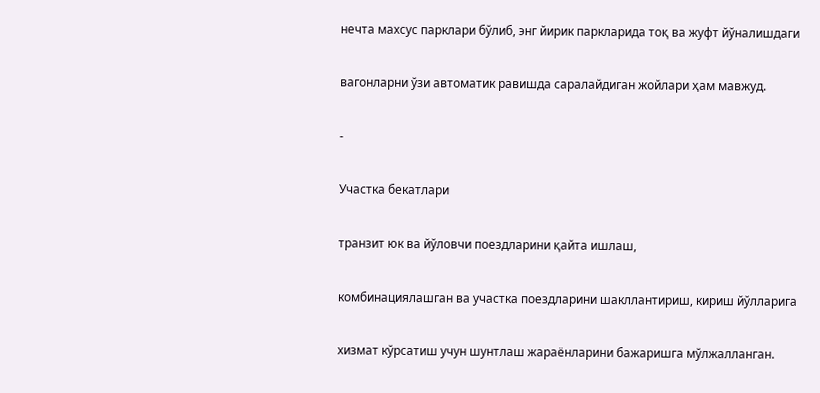нечта махсус парклари бўлиб, энг йирик паркларида тоқ ва жуфт йўналишдаги

вагонларни ўзи автоматик равишда саралайдиган жойлари ҳам мавжуд.

-

Участка бекатлари

транзит юк ва йўловчи поездларини қайта ишлаш,

комбинациялашган ва участка поездларини шакллантириш, кириш йўлларига

хизмат кўрсатиш учун шунтлаш жараёнларини бажаришга мўлжалланган.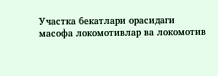Участка бекатлари орасидаги масофа локомотивлар ва локомотив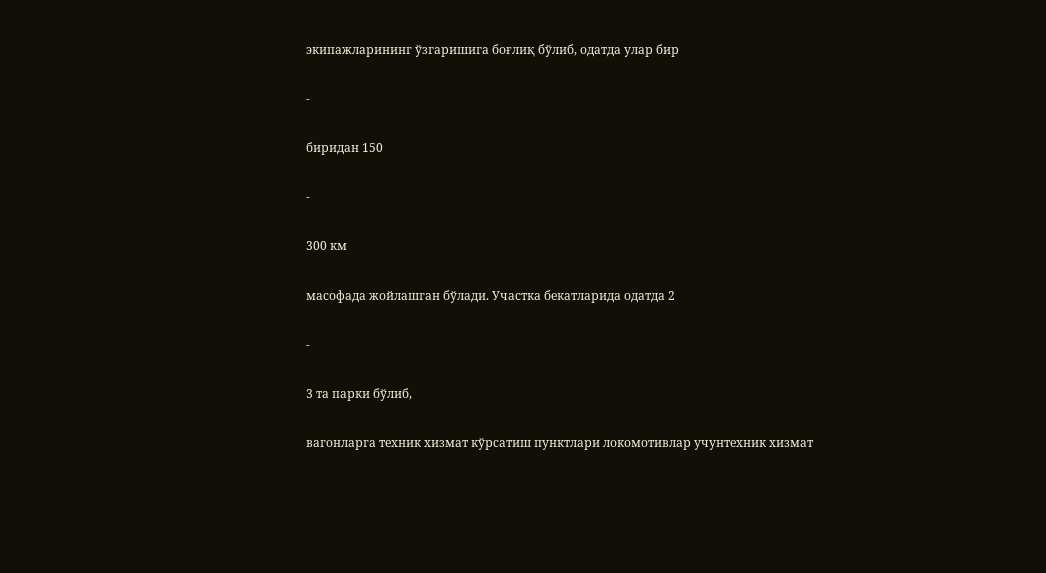экипажларининг ўзгаришига боғлиқ бўлиб, одатда улар бир

-

биридан 150

-

300 км

масофада жойлашган бўлади. Участка бекатларида одатда 2

-

3 та парки бўлиб,

вагонларга техник хизмат кўрсатиш пунктлари локомотивлар учунтехник хизмат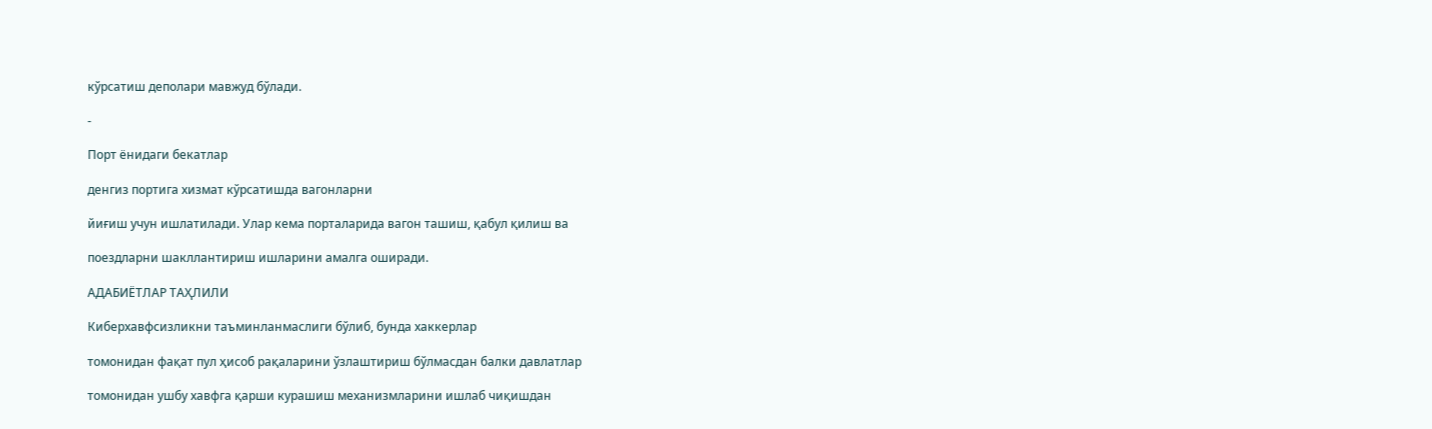кўрсатиш деполари мавжуд бўлади.

-

Порт ёнидаги бекатлар

денгиз портига хизмат кўрсатишда вагонларни

йиғиш учун ишлатилади. Улар кема порталарида вагон ташиш, қабул қилиш ва

поездларни шакллантириш ишларини амалга оширади.

АДАБИЁТЛАР ТАҲЛИЛИ

Киберхавфсизликни таъминланмаслиги бўлиб, бунда хаккерлар

томонидан фақат пул ҳисоб рақаларини ўзлаштириш бўлмасдан балки давлатлар

томонидан ушбу хавфга қарши курашиш механизмларини ишлаб чиқишдан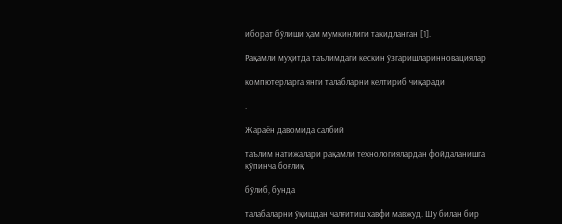иборат бўлиши ҳам мумкинлиги такидланган [1].

Рақамли муҳитда таълимдаги кескин ўзгаришларинновациялар

компютерларга янги талабларни келтириб чиқаради

.

Жараён давомида салбий

таълим натижалари рақамли технологиялардан фойдаланишга кўпинча боғлиқ

бўлиб, бунда

талабаларни ўқишдан чалғитиш хавфи мавжуд. Шу билан бир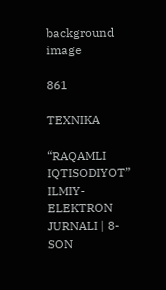background image

861

TEXNIKA

“RAQAMLI IQTISODIYOT” ILMIY-ELEKTRON JURNALI | 8-SON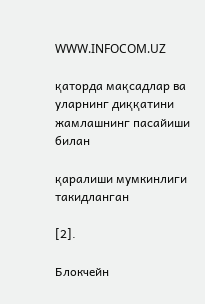WWW.INFOCOM.UZ

қаторда мақсадлар ва уларнинг диққатини жамлашнинг пасайиши билан

қаралиши мумкинлиги такидланган

[2].

Блокчейн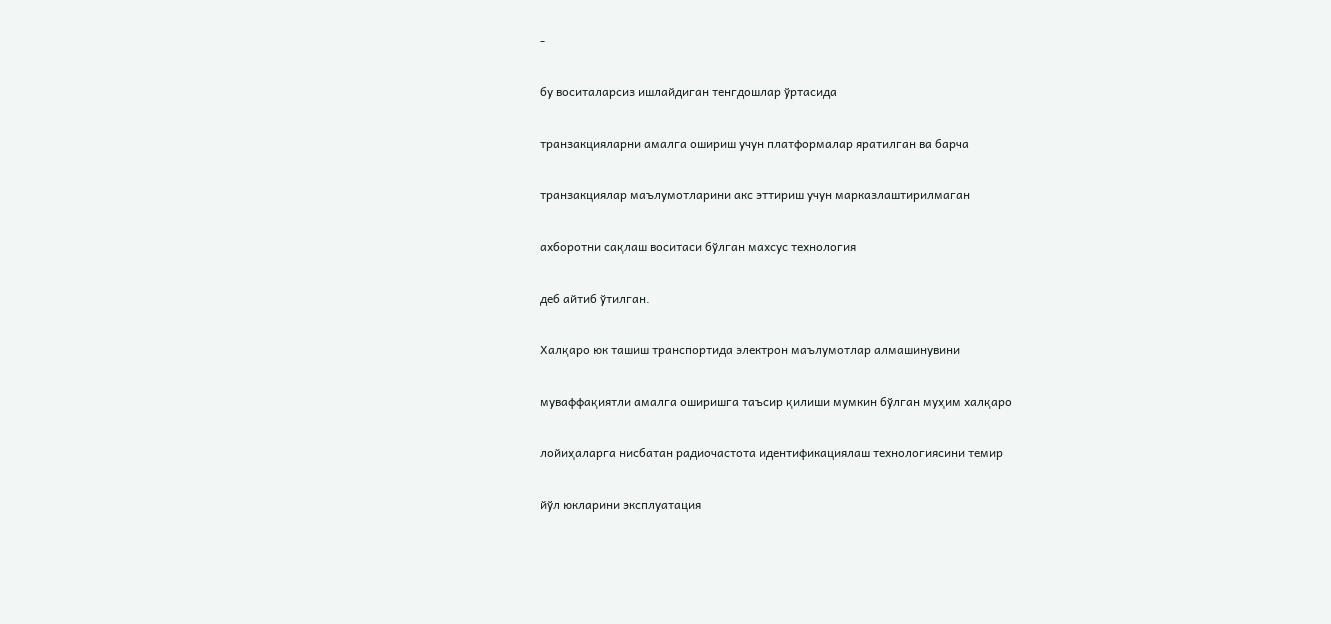-

бу воситаларсиз ишлайдиган тенгдошлар ўртасида

транзакцияларни амалга ошириш учун платформалар яратилган ва барча

транзакциялар маълумотларини акс эттириш учун марказлаштирилмаган

ахборотни сақлаш воситаси бўлган махсус технология

деб айтиб ўтилган.

Халқаро юк ташиш транспортида электрон маълумотлар алмашинувини

муваффақиятли амалга оширишга таъсир қилиши мумкин бўлган муҳим халқаро

лойиҳаларга нисбатан радиочастота идентификациялаш технологиясини темир

йўл юкларини эксплуатация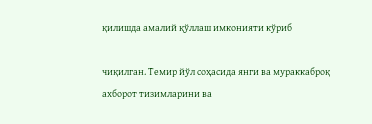қилишда амалий қўллаш имконияти кўриб

чиқилган. Темир йўл соҳасида янги ва мураккаброқ ахборот тизимларини ва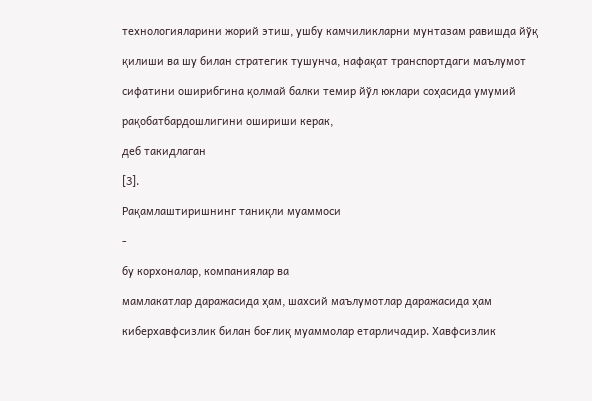технологияларини жорий этиш, ушбу камчиликларни мунтазам равишда йўқ

қилиши ва шу билан стратегик тушунча, нафақат транспортдаги маълумот

сифатини оширибгина қолмай балки темир йўл юклари соҳасида умумий

рақобатбардошлигини ошириши керак,

деб такидлаган

[3].

Рақамлаштиришнинг таниқли муаммоси

-

бу корхоналар, компаниялар ва

мамлакатлар даражасида ҳам, шахсий маълумотлар даражасида ҳам

киберхавфсизлик билан боғлиқ муаммолар етарличадир. Хавфсизлик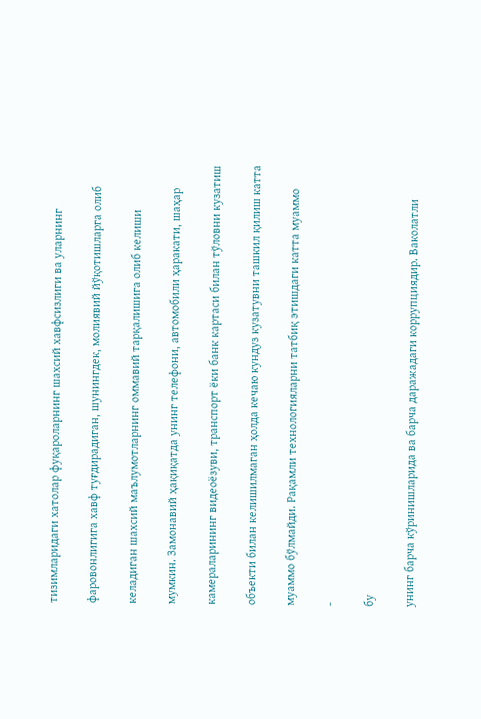тизимларидаги хатолар фуқароларнинг шахсий хавфсизлиги ва уларнинг

фаровонлигига хавф туғдирадиган, шунингдек, молиявий йўқотишларга олиб

келадиган шахсий маълумотларнинг оммавий тарқалишига олиб келиши

мумкин. Замонавий ҳақиқатда унинг телефони, автомобили ҳаракати, шаҳар

камераларининг видеоёзуви, транспорт ёки банк картаси билан тўловни кузатиш

объекти билан келишилмаган ҳолда кечаю кундуз кузатувни ташкил қилиш катта

муаммо бўлмайди. Рақамли технологияларни татбиқ этишдаги катта муаммо

-

бу

унинг барча кўринишларида ва барча даражадаги коррупциядир. Ваколатли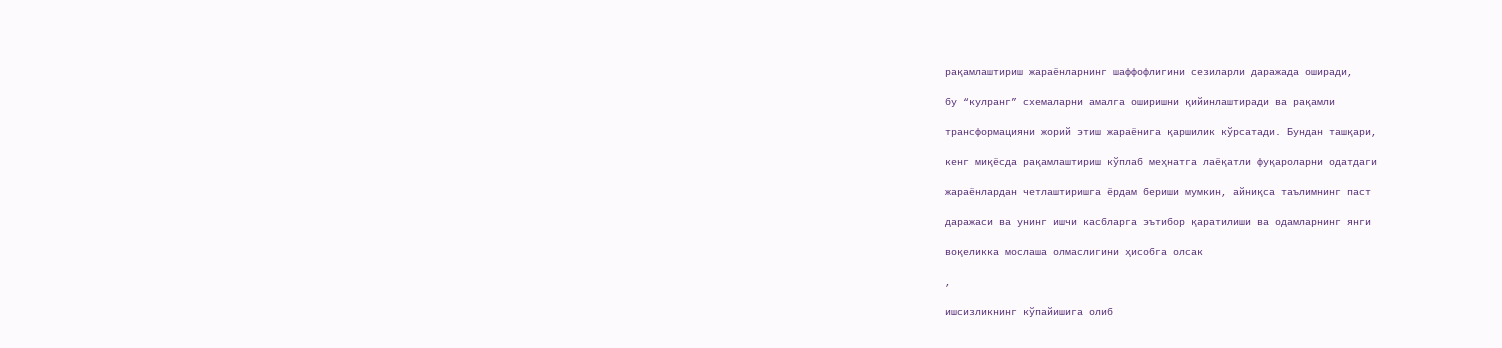рақамлаштириш жараёнларнинг шаффофлигини сезиларли даражада оширади,

бу “кулранг” схемаларни амалга оширишни қийинлаштиради ва рақамли

трансформацияни жорий этиш жараёнига қаршилик кўрсатади. Бундан ташқари,

кенг миқёсда рақамлаштириш кўплаб меҳнатга лаёқатли фуқароларни одатдаги

жараёнлардан четлаштиришга ёрдам бериши мумкин, айниқса таълимнинг паст

даражаси ва унинг ишчи касбларга эътибор қаратилиши ва одамларнинг янги

воқеликка мослаша олмаслигини ҳисобга олсак

,

ишсизликнинг кўпайишига олиб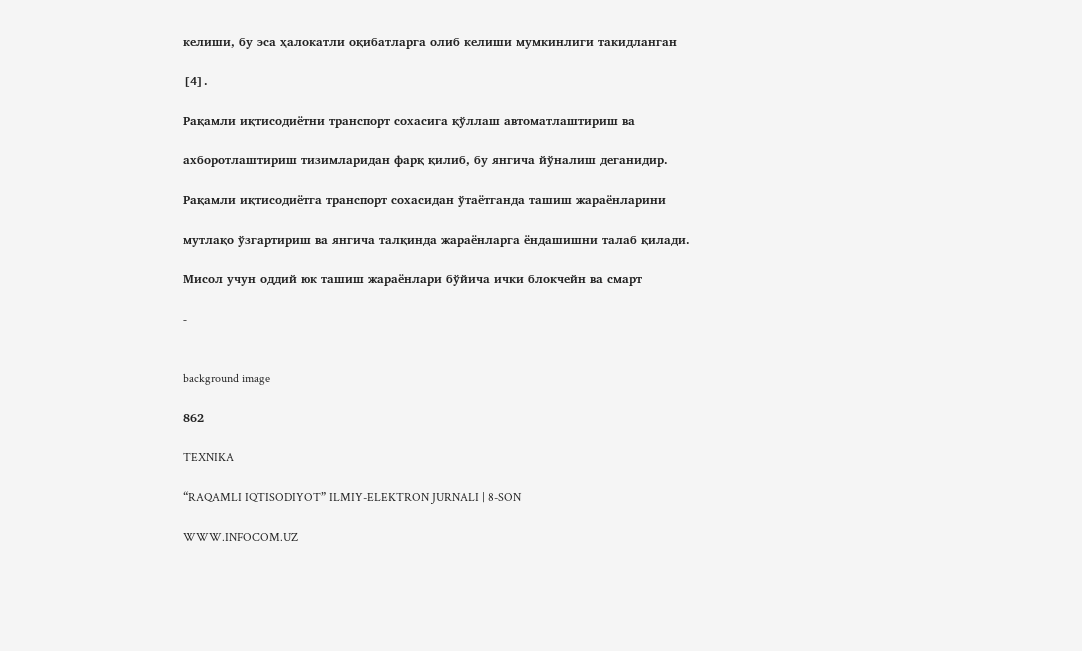келиши, бу эса ҳалокатли оқибатларга олиб келиши мумкинлиги такидланган

[4].

Рақамли иқтисодиётни транспорт сохасига қўллаш автоматлаштириш ва

ахборотлаштириш тизимларидан фарқ қилиб, бу янгича йўналиш деганидир.

Рақамли иқтисодиётга транспорт сохасидан ўтаётганда ташиш жараёнларини

мутлақо ўзгартириш ва янгича талқинда жараёнларга ёндашишни талаб қилади.

Мисол учун оддий юк ташиш жараёнлари бўйича ички блокчейн ва смарт

-


background image

862

TEXNIKA

“RAQAMLI IQTISODIYOT” ILMIY-ELEKTRON JURNALI | 8-SON

WWW.INFOCOM.UZ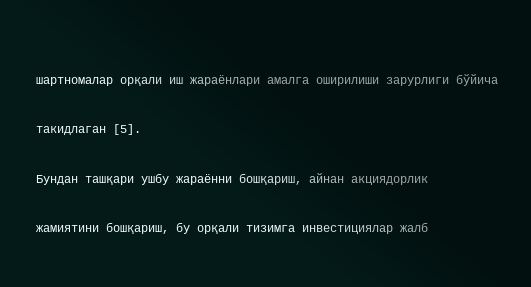шартномалар орқали иш жараёнлари амалга оширилиши зарурлиги бўйича

такидлаган [5].

Бундан ташқари ушбу жараённи бошқариш, айнан акциядорлик

жамиятини бошқариш, бу орқали тизимга инвестициялар жалб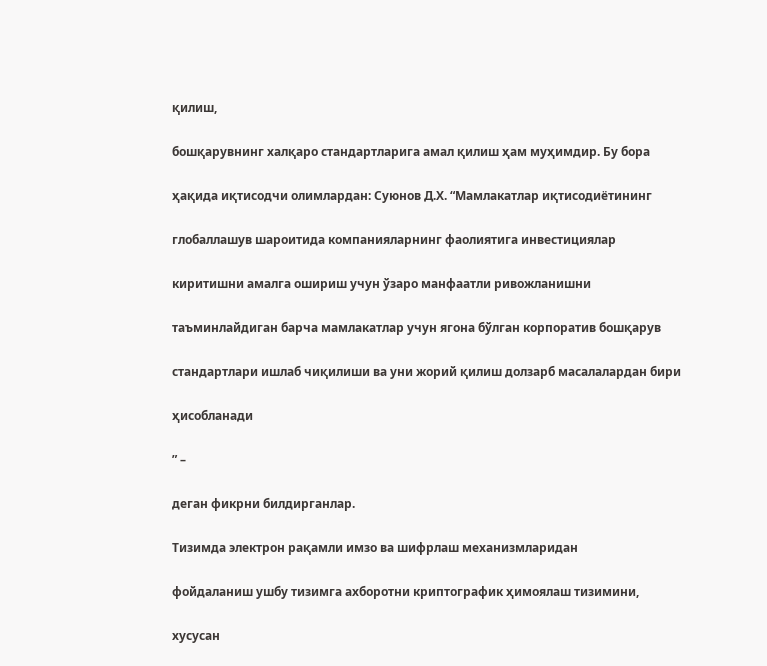қилиш,

бошқарувнинг халқаро стандартларига амал қилиш ҳам муҳимдир. Бу бора

ҳақида иқтисодчи олимлардан: Суюнов Д.Х. “Мамлакатлар иқтисодиётининг

глобаллашув шароитида компанияларнинг фаолиятига инвестициялар

киритишни амалга ошириш учун ўзаро манфаатли ривожланишни

таъминлайдиган барча мамлакатлар учун ягона бўлган корпоратив бошқарув

стандартлари ишлаб чиқилиши ва уни жорий қилиш долзарб масалалардан бири

ҳисобланади

” –

деган фикрни билдирганлар.

Тизимда электрон рақамли имзо ва шифрлаш механизмларидан

фойдаланиш ушбу тизимга ахборотни криптографик ҳимоялаш тизимини,

хусусан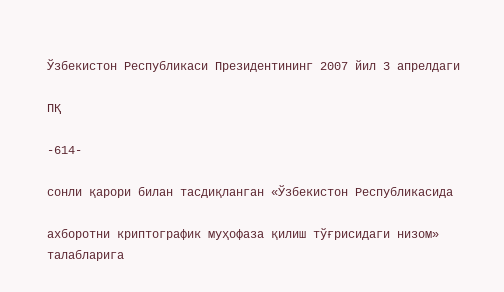Ўзбекистон Республикаси Президентининг 2007 йил 3 апрелдаги

ПҚ

-614-

сонли қарори билан тасдиқланган «Ўзбекистон Республикасида

ахборотни криптографик муҳофаза қилиш тўғрисидаги низом» талабларига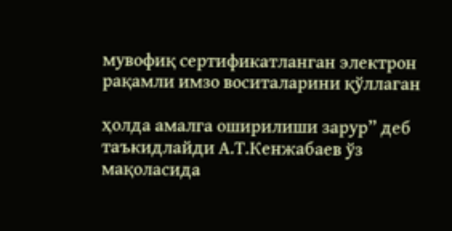мувофиқ сертификатланган электрон рақамли имзо воситаларини қўллаган

ҳолда амалга оширилиши зарур” деб таъкидлайди А.Т.Кенжабаев ўз мақоласида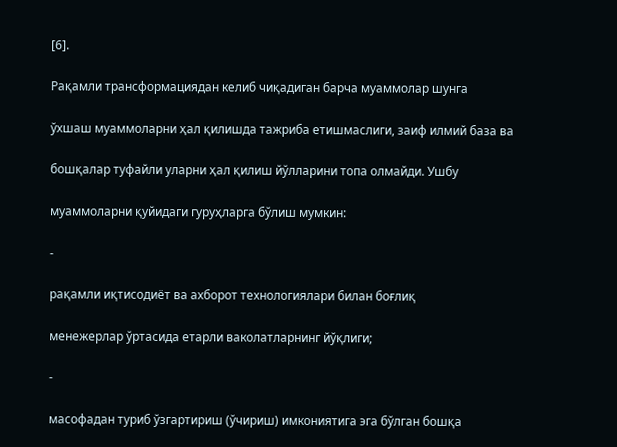[6].

Рақамли трансформациядан келиб чиқадиган барча муаммолар шунга

ўхшаш муаммоларни ҳал қилишда тажриба етишмаслиги, заиф илмий база ва

бошқалар туфайли уларни ҳал қилиш йўлларини топа олмайди. Ушбу

муаммоларни қуйидаги гуруҳларга бўлиш мумкин:

-

рақамли иқтисодиёт ва ахборот технологиялари билан боғлиқ

менежерлар ўртасида етарли ваколатларнинг йўқлиги;

-

масофадан туриб ўзгартириш (ўчириш) имкониятига эга бўлган бошқа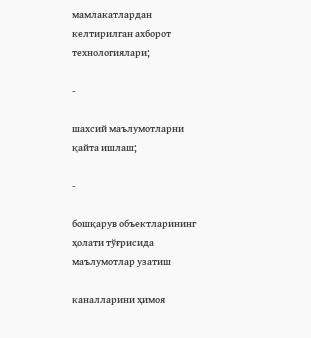мамлакатлардан келтирилган ахборот технологиялари;

-

шахсий маълумотларни қайта ишлаш;

-

бошқарув объектларининг ҳолати тўғрисида маълумотлар узатиш

каналларини ҳимоя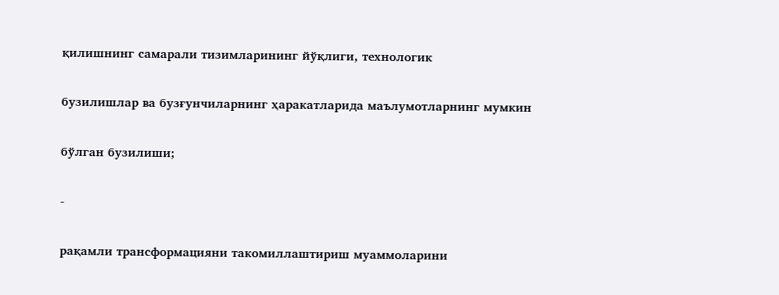қилишнинг самарали тизимларининг йўқлиги, технологик

бузилишлар ва бузғунчиларнинг ҳаракатларида маълумотларнинг мумкин

бўлган бузилиши;

-

рақамли трансформацияни такомиллаштириш муаммоларини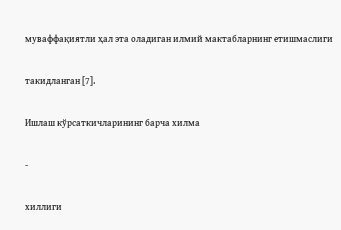муваффақиятли ҳал эта оладиган илмий мактабларнинг етишмаслиги

такидланган [7].

Ишлаш кўрсаткичларининг барча хилма

-

хиллиги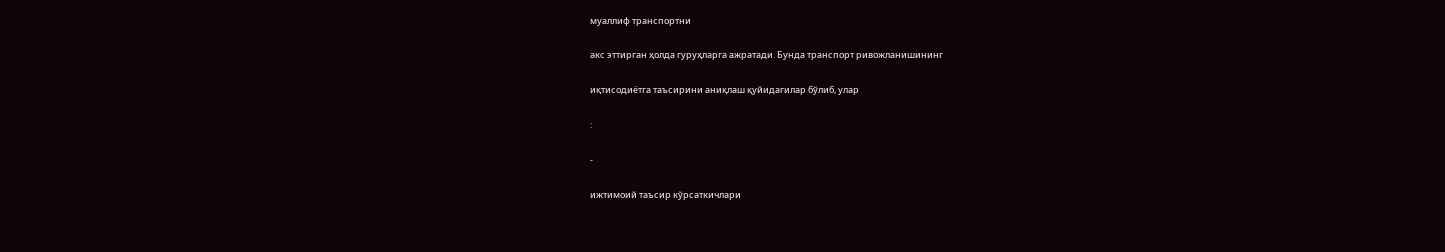муаллиф транспортни

акс эттирган ҳолда гуруҳларга ажратади. Бунда транспорт ривожланишининг

иқтисодиётга таъсирини аниқлаш қуйидагилар бўлиб, улар

:

-

ижтимоий таъсир кўрсаткичлари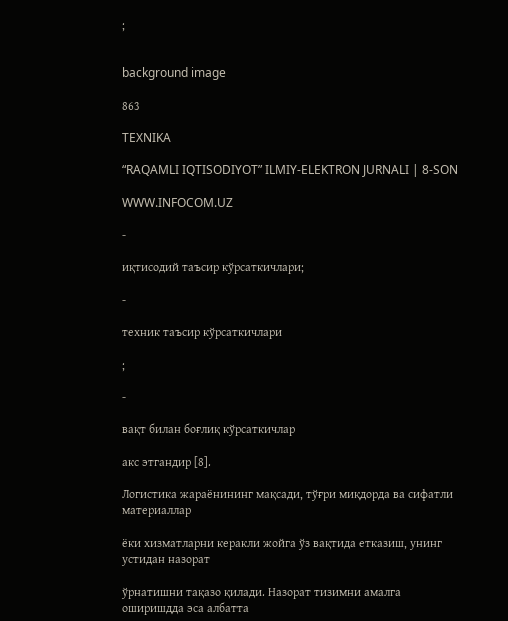;


background image

863

TEXNIKA

“RAQAMLI IQTISODIYOT” ILMIY-ELEKTRON JURNALI | 8-SON

WWW.INFOCOM.UZ

-

иқтисодий таъсир кўрсаткичлари;

-

техник таъсир кўрсаткичлари

;

-

вақт билан боғлиқ кўрсаткичлар

акс этгандир [8].

Логистика жараёнининг мақсади, тўғри миқдорда ва сифатли материаллар

ёки хизматларни керакли жойга ўз вақтида етказиш, унинг устидан назорат

ўрнатишни тақазо қилади. Назорат тизимни амалга оширишдда эса албатта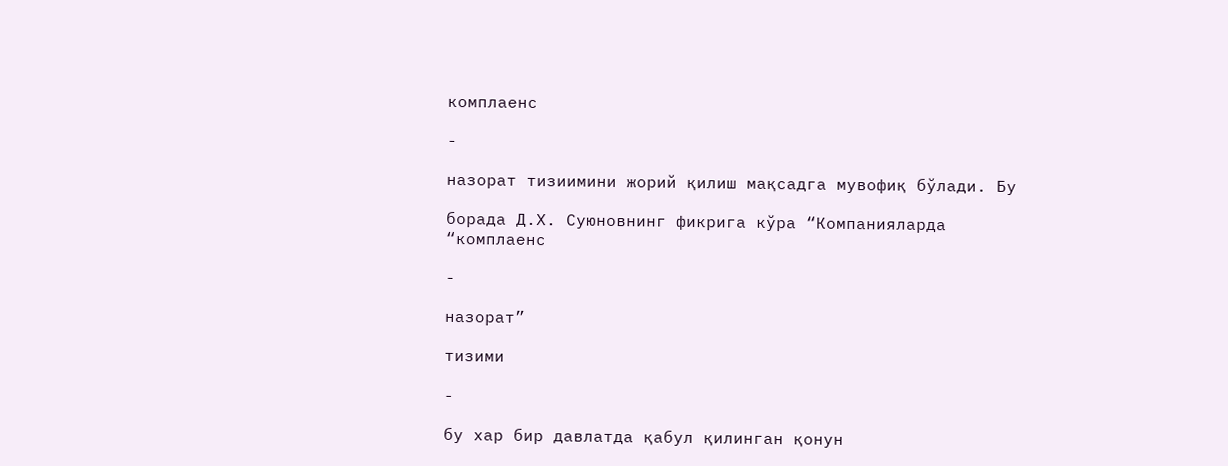комплаенс

-

назорат тизиимини жорий қилиш мақсадга мувофиқ бўлади. Бу

борада Д.Х. Суюновнинг фикрига кўра “Компанияларда “комплаенс

-

назорат”

тизими

-

бу хар бир давлатда қабул қилинган қонун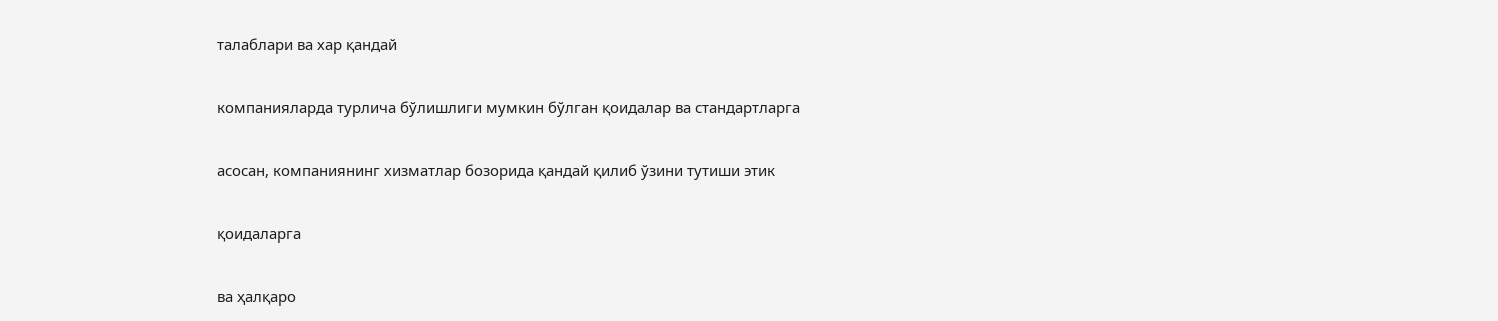талаблари ва хар қандай

компанияларда турлича бўлишлиги мумкин бўлган қоидалар ва стандартларга

асосан, компаниянинг хизматлар бозорида қандай қилиб ўзини тутиши этик

қоидаларга

ва ҳалқаро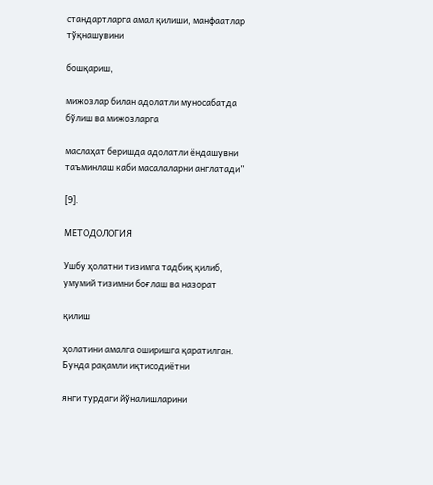стандартларга амал қилиши, манфаатлар тўқнашувини

бошқариш,

мижозлар билан адолатли муносабатда бўлиш ва мижозларга

маслаҳат беришда адолатли ёндашувни таъминлаш каби масалаларни англатади”

[9].

МЕТОДОЛОГИЯ

Ушбу ҳолатни тизимга тадбиқ қилиб, умумий тизимни боғлаш ва назорат

қилиш

ҳолатини амалга оширишга қаратилган. Бунда рақамли иқтисодиётни

янги турдаги йўналишларини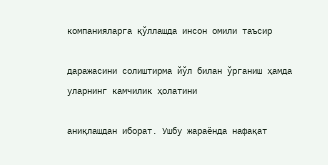компанияларга қўллашда инсон омили таъсир

даражасини солиштирма йўл билан ўрганиш ҳамда уларнинг камчилик ҳолатини

аниқлашдан иборат. Ушбу жараёнда нафақат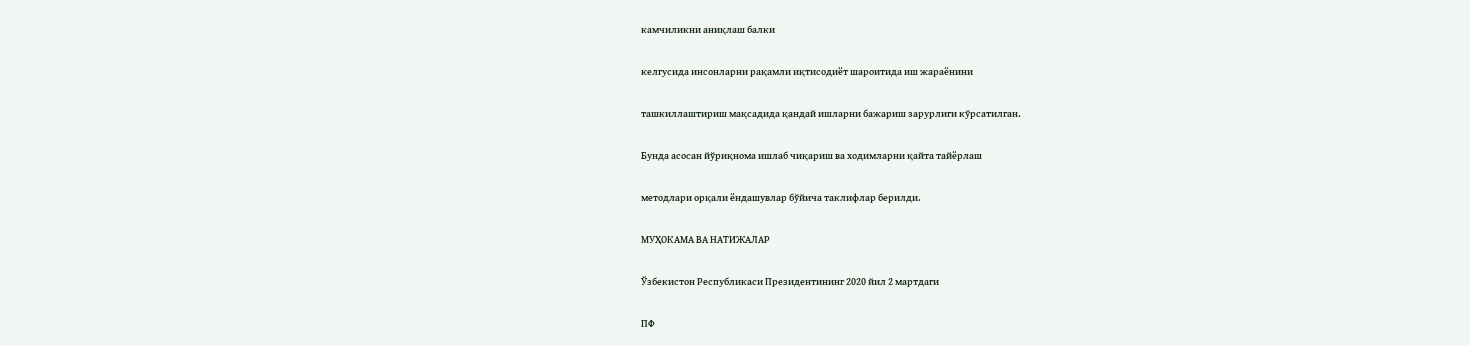камчиликни аниқлаш балки

келгусида инсонларни рақамли иқтисодиёт шароитида иш жараёнини

ташкиллаштириш мақсадида қандай ишларни бажариш зарурлиги кўрсатилган.

Бунда асосан йўриқнома ишлаб чиқариш ва ходимларни қайта тайёрлаш

методлари орқали ёндашувлар бўйича таклифлар берилди.

МУҲОКАМА ВА НАТИЖАЛАР

Ўзбекистон Республикаси Президентининг 2020 йил 2 мартдаги

ПФ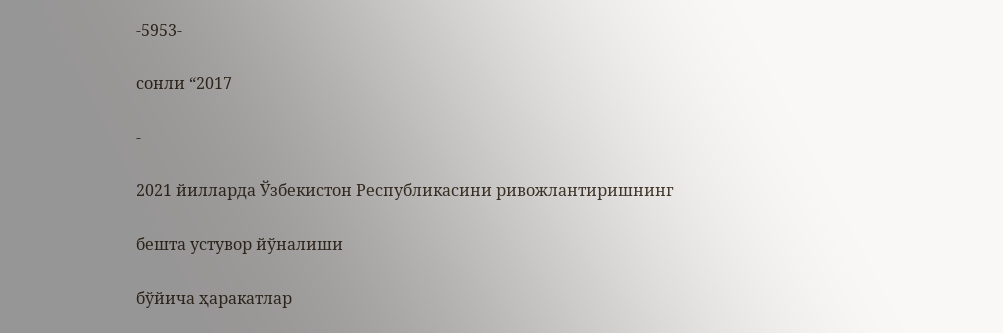-5953-

сонли “2017

-

2021 йилларда Ўзбекистон Республикасини ривожлантиришнинг

бешта устувор йўналиши

бўйича ҳаракатлар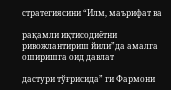стратегиясини “Илм, маърифат ва

рақамли иқтисодиётни ривожлантириш йили”да амалга оширишга оид давлат

дастури тўғрисида” ги Фармони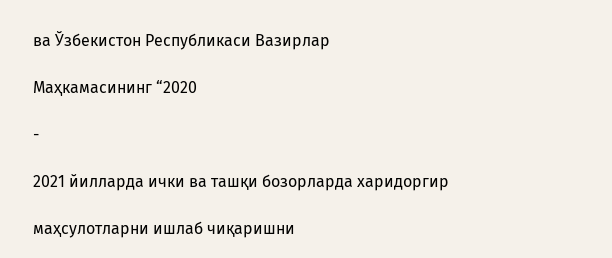ва Ўзбекистон Республикаси Вазирлар

Маҳкамасининг “2020

-

2021 йилларда ички ва ташқи бозорларда харидоргир

маҳсулотларни ишлаб чиқаришни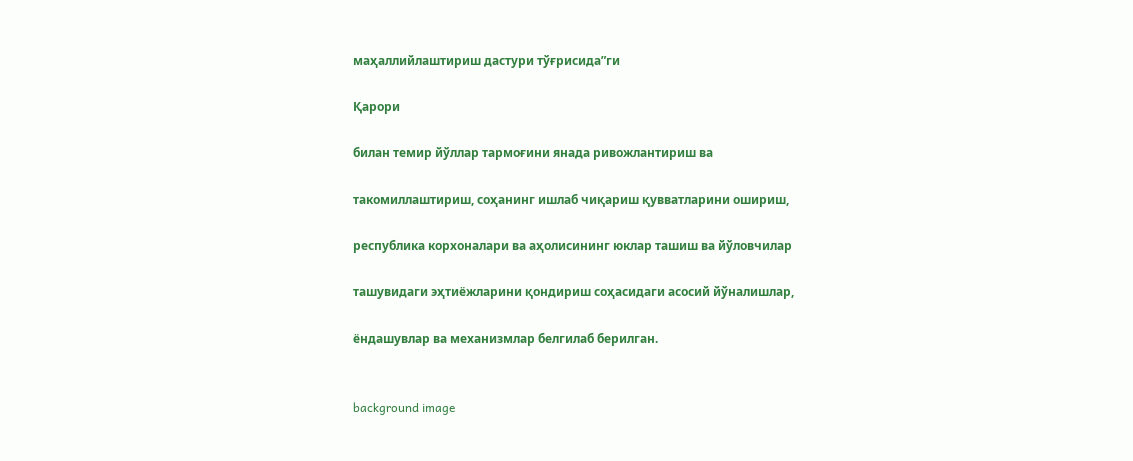маҳаллийлаштириш дастури тўғрисида”ги

Қарори

билан темир йўллар тармоғини янада ривожлантириш ва

такомиллаштириш, соҳанинг ишлаб чиқариш қувватларини ошириш,

республика корхоналари ва аҳолисининг юклар ташиш ва йўловчилар

ташувидаги эҳтиёжларини қондириш соҳасидаги асосий йўналишлар,

ёндашувлар ва механизмлар белгилаб берилган.


background image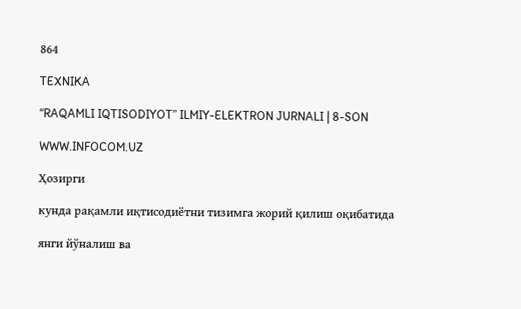864

TEXNIKA

“RAQAMLI IQTISODIYOT” ILMIY-ELEKTRON JURNALI | 8-SON

WWW.INFOCOM.UZ

Ҳозирги

кунда рақамли иқтисодиётни тизимга жорий қилиш оқибатида

янги йўналиш ва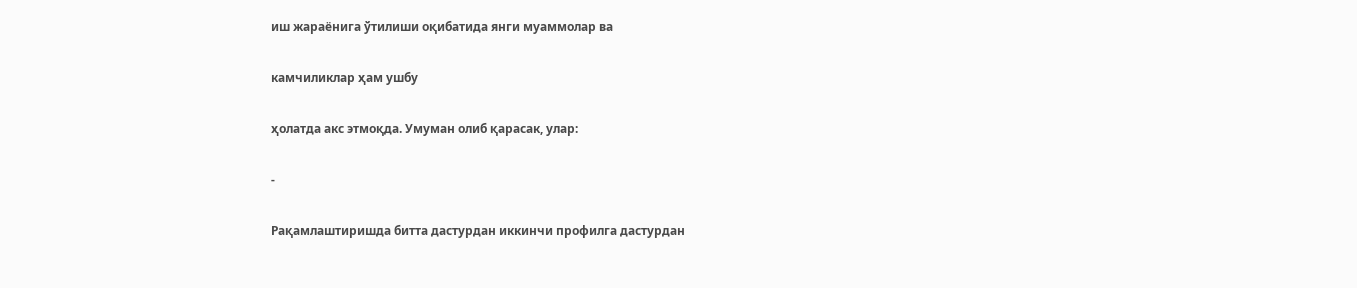иш жараёнига ўтилиши оқибатида янги муаммолар ва

камчиликлар ҳам ушбу

ҳолатда акс этмоқда. Умуман олиб қарасак, улар:

-

Рақамлаштиришда битта дастурдан иккинчи профилга дастурдан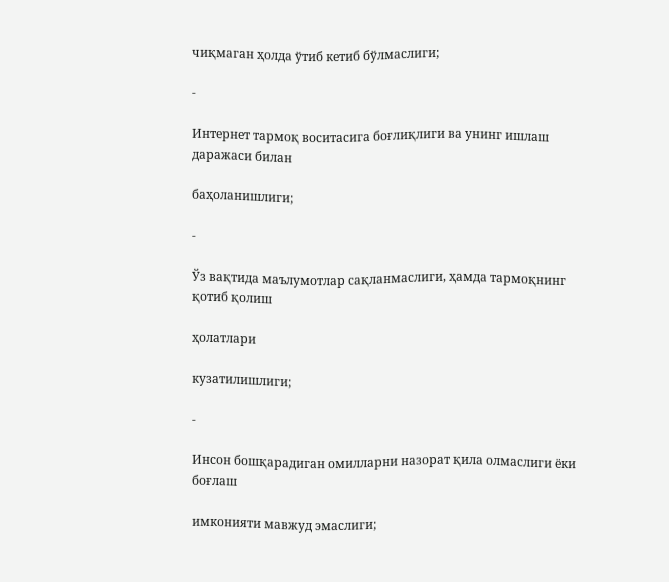чиқмаган ҳолда ўтиб кетиб бўлмаслиги;

-

Интернет тармоқ воситасига боғлиқлиги ва унинг ишлаш даражаси билан

баҳоланишлиги;

-

Ўз вақтида маълумотлар сақланмаслиги, ҳамда тармоқнинг қотиб қолиш

ҳолатлари

кузатилишлиги;

-

Инсон бошқарадиган омилларни назорат қила олмаслиги ёки боғлаш

имконияти мавжуд эмаслиги;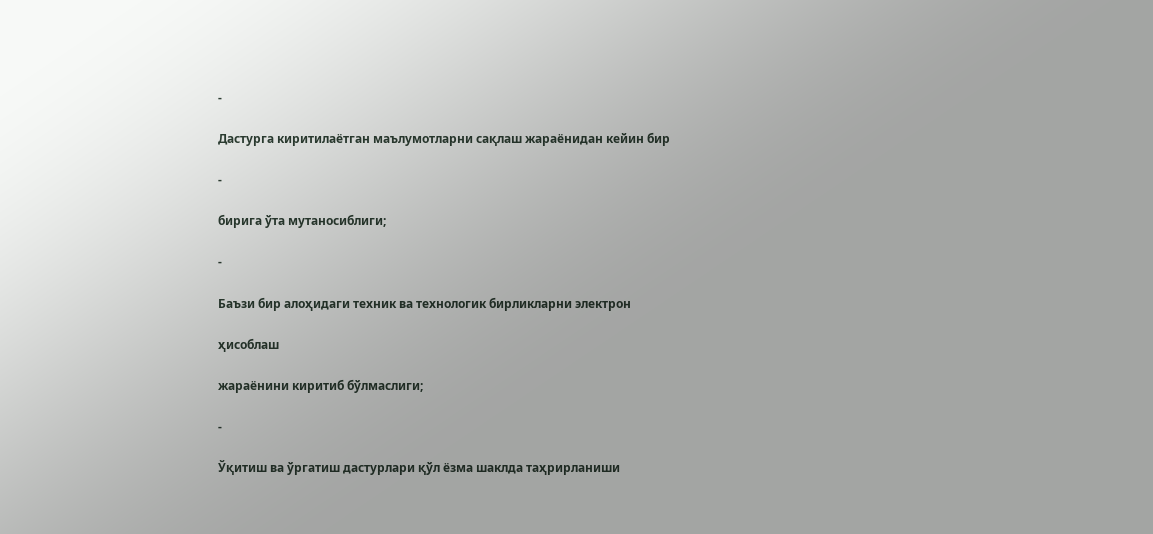-

Дастурга киритилаётган маълумотларни сақлаш жараёнидан кейин бир

-

бирига ўта мутаносиблиги;

-

Баъзи бир алоҳидаги техник ва технологик бирликларни электрон

ҳисоблаш

жараёнини киритиб бўлмаслиги;

-

Ўқитиш ва ўргатиш дастурлари қўл ёзма шаклда таҳрирланиши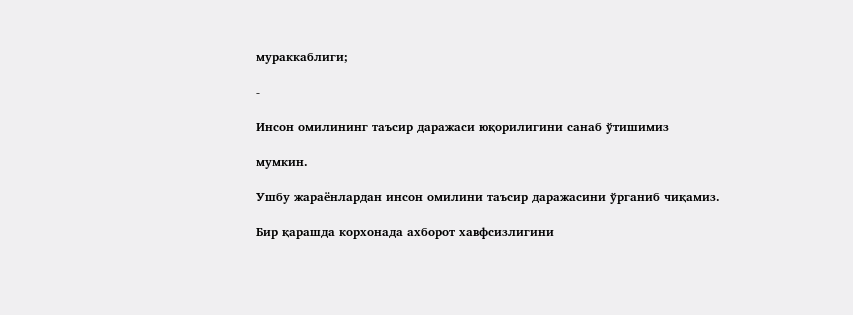мураккаблиги;

-

Инсон омилининг таъсир даражаси юқорилигини санаб ўтишимиз

мумкин.

Ушбу жараёнлардан инсон омилини таъсир даражасини ўрганиб чиқамиз.

Бир қарашда корхонада ахборот хавфсизлигини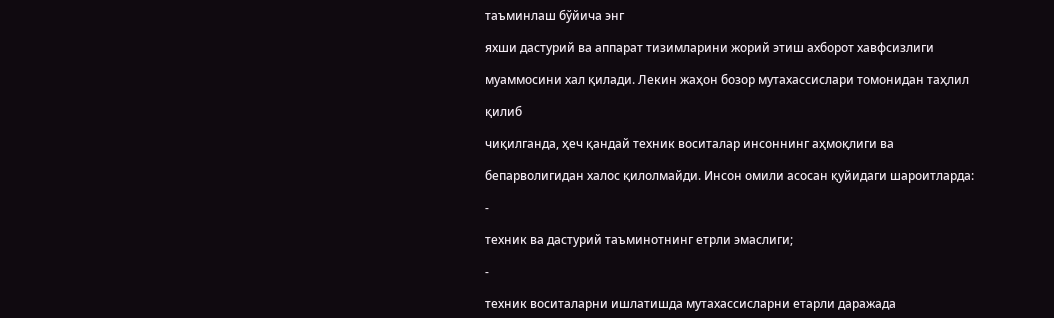таъминлаш бўйича энг

яхши дастурий ва аппарат тизимларини жорий этиш ахборот хавфсизлиги

муаммосини хал қилади. Лекин жаҳон бозор мутахассислари томонидан таҳлил

қилиб

чиқилганда, ҳеч қандай техник воситалар инсоннинг аҳмоқлиги ва

бепарволигидан халос қилолмайди. Инсон омили асосан қуйидаги шароитларда:

-

техник ва дастурий таъминотнинг етрли эмаслиги;

-

техник воситаларни ишлатишда мутахассисларни етарли даражада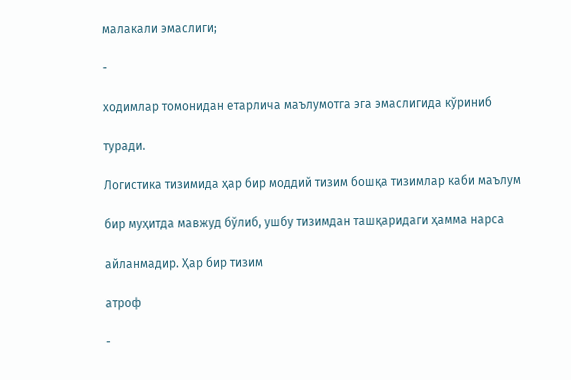малакали эмаслиги;

-

ходимлар томонидан етарлича маълумотга эга эмаслигида кўриниб

туради.

Логистика тизимида ҳар бир моддий тизим бошқа тизимлар каби маълум

бир муҳитда мавжуд бўлиб, ушбу тизимдан ташқаридаги ҳамма нарса

айланмадир. Ҳар бир тизим

атроф

-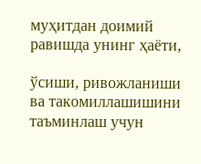муҳитдан доимий равишда унинг ҳаёти,

ўсиши, ривожланиши ва такомиллашишини таъминлаш учун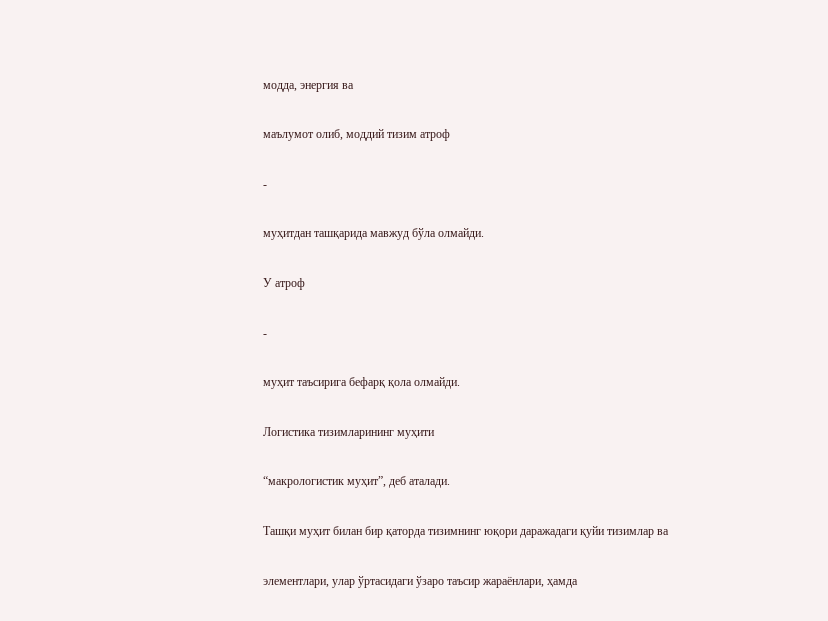модда, энергия ва

маълумот олиб, моддий тизим атроф

-

муҳитдан ташқарида мавжуд бўла олмайди.

У атроф

-

муҳит таъсирига бефарқ қола олмайди.

Логистика тизимларининг муҳити

“макрологистик муҳит”, деб аталади.

Ташқи муҳит билан бир қаторда тизимнинг юқори даражадаги қуйи тизимлар ва

элементлари, улар ўртасидаги ўзаро таъсир жараёнлари, ҳамда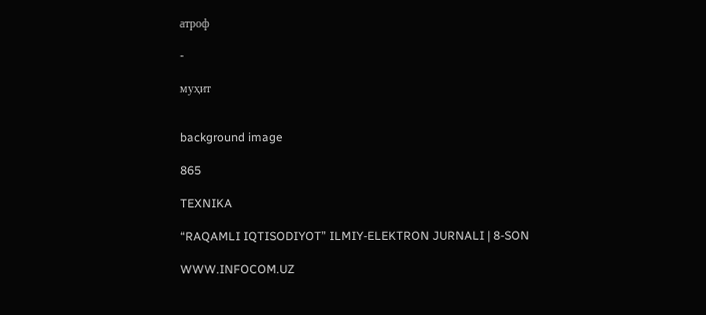атроф

-

муҳит


background image

865

TEXNIKA

“RAQAMLI IQTISODIYOT” ILMIY-ELEKTRON JURNALI | 8-SON

WWW.INFOCOM.UZ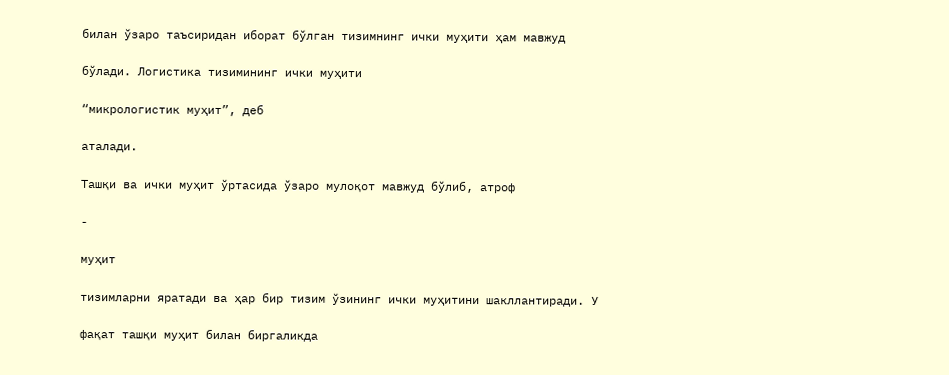билан ўзаро таъсиридан иборат бўлган тизимнинг ички муҳити ҳам мавжуд

бўлади. Логистика тизимининг ички муҳити

“микрологистик муҳит”, деб

аталади.

Ташқи ва ички муҳит ўртасида ўзаро мулоқот мавжуд бўлиб, атроф

-

муҳит

тизимларни яратади ва ҳар бир тизим ўзининг ички муҳитини шакллантиради. У

фақат ташқи муҳит билан биргаликда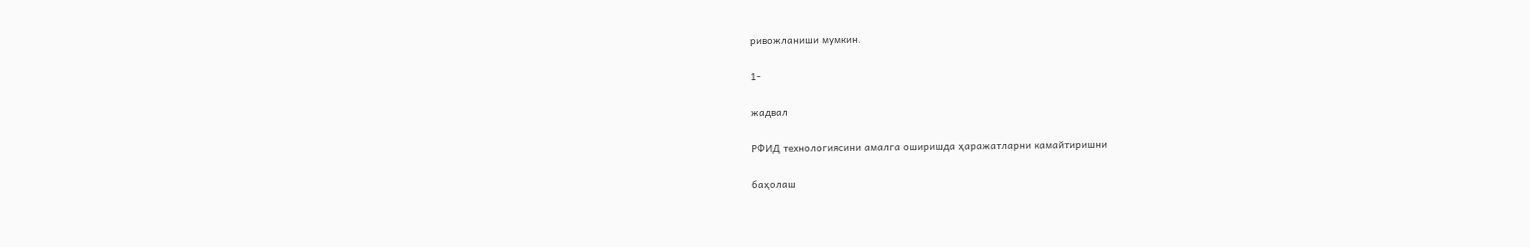ривожланиши мумкин.

1-

жадвал

РФИД технологиясини амалга оширишда ҳаражатларни камайтиришни

баҳолаш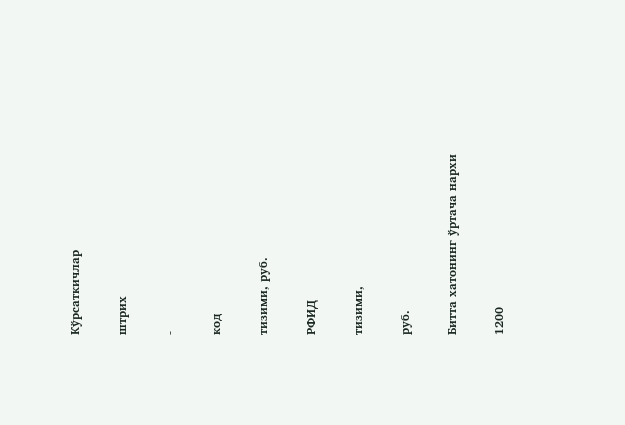Кўрсаткичлар

штрих

-

код

тизими, руб.

РФИД

тизими,

руб.

Битта хатонинг ўртача нархи

1200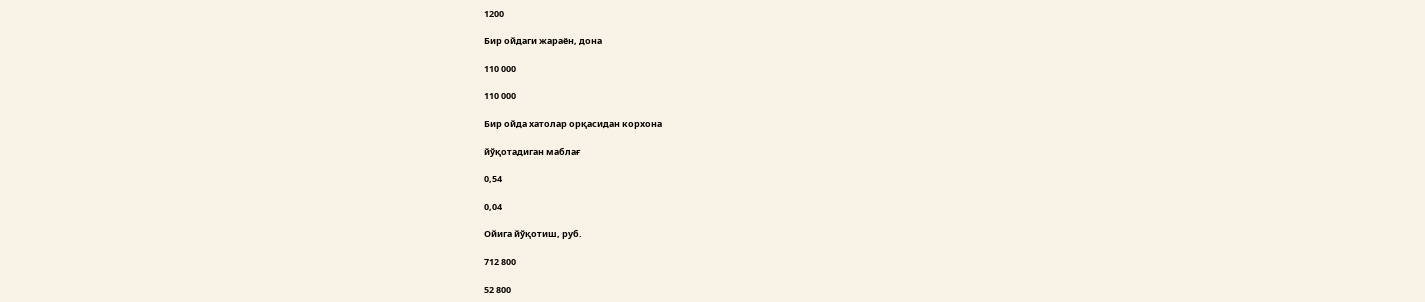1200

Бир ойдаги жараён, дона

110 000

110 000

Бир ойда хатолар орқасидан корхона

йўқотадиган маблағ

0,54

0,04

Ойига йўқотиш, руб.

712 800

52 800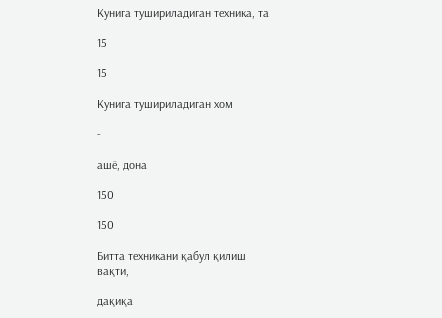Кунига тушириладиган техника, та

15

15

Кунига тушириладиган хом

-

ашё, дона

150

150

Битта техникани қабул қилиш вақти,

дақиқа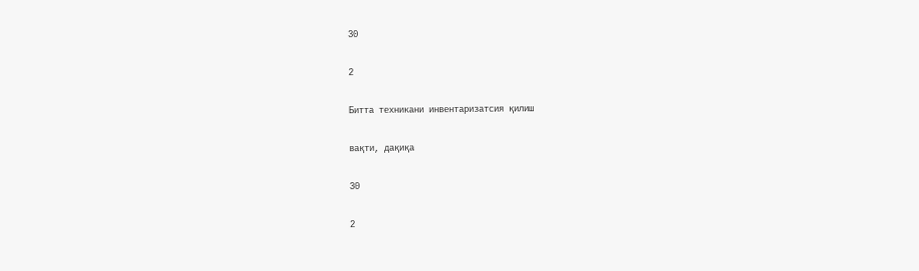30

2

Битта техникани инвентаризатсия қилиш

вақти, дақиқа

30

2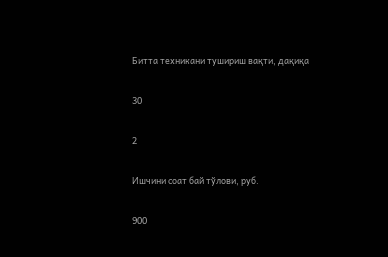Битта техникани тушириш вақти, дақиқа

30

2

Ишчини соат бай тўлови, руб.

900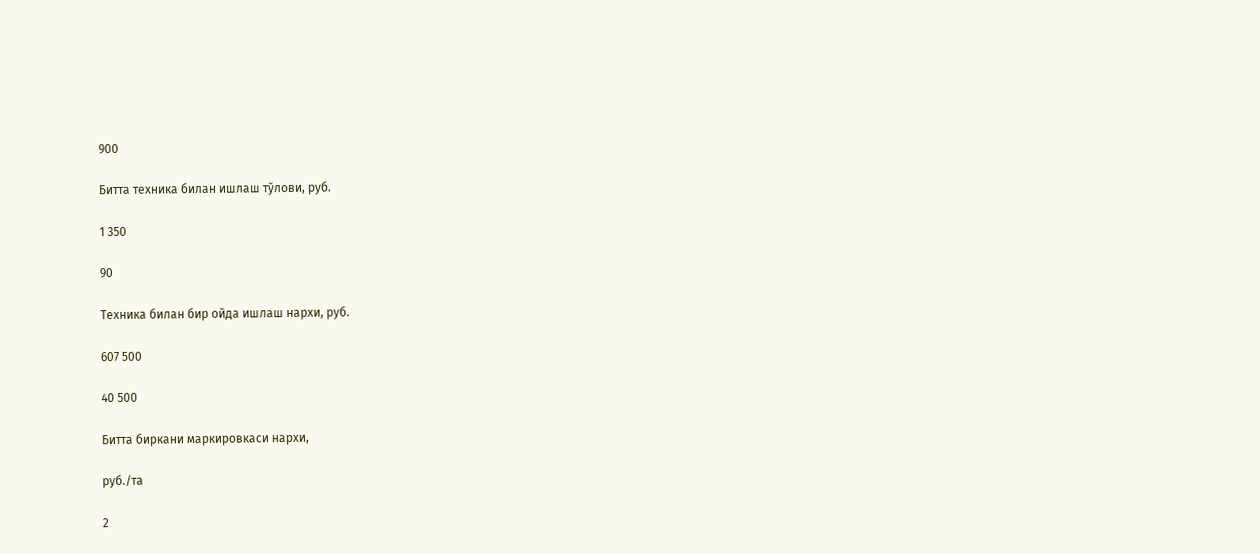900

Битта техника билан ишлаш тўлови, руб.

1 350

90

Техника билан бир ойда ишлаш нархи, руб.

607 500

40 500

Битта биркани маркировкаси нархи,

руб./та

2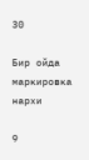30

Бир ойда маркировка нархи

9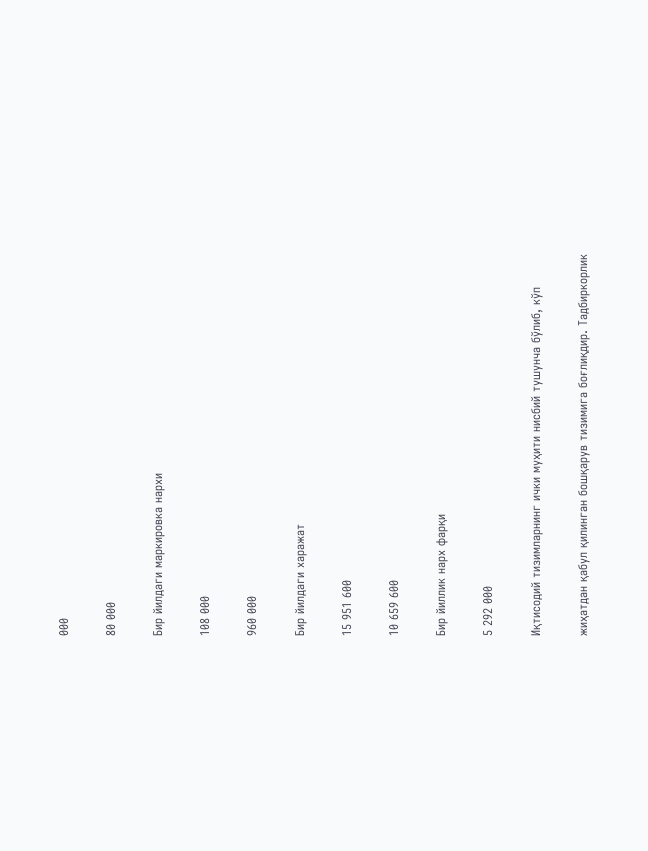000

80 000

Бир йилдаги маркировка нархи

108 000

960 000

Бир йилдаги харажат

15 951 600

10 659 600

Бир йиллик нарх фарқи

5 292 000

Иқтисодий тизимларнинг ички муҳити нисбий тушунча бўлиб, кўп

жиҳатдан қабул қилинган бошқарув тизимига боғлиқдир. Тадбиркорлик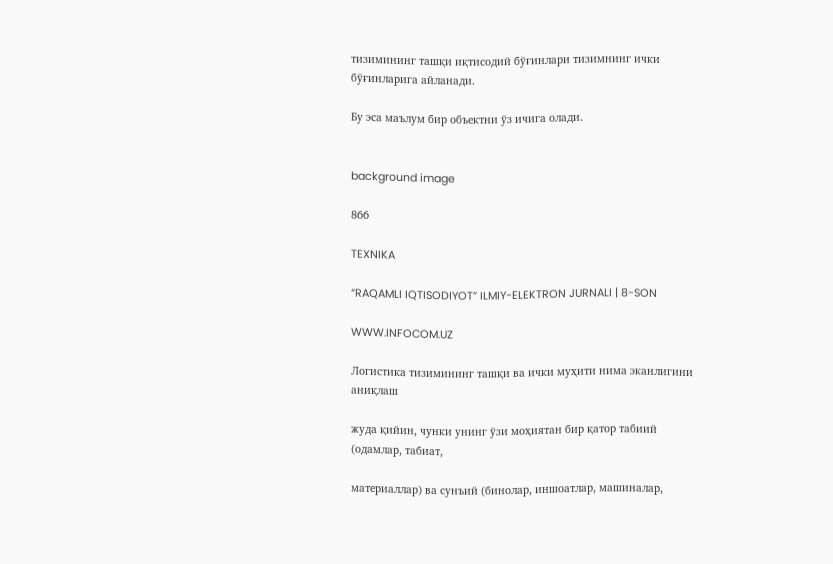тизимининг ташқи иқтисодий бўғинлари тизимнинг ички бўғинларига айланади.

Бу эса маълум бир объектни ўз ичига олади.


background image

866

TEXNIKA

“RAQAMLI IQTISODIYOT” ILMIY-ELEKTRON JURNALI | 8-SON

WWW.INFOCOM.UZ

Логистика тизимининг ташқи ва ички муҳити нима эканлигини аниқлаш

жуда қийин, чунки унинг ўзи моҳиятан бир қатор табиий (одамлар, табиат,

материаллар) ва сунъий (бинолар, иншоатлар, машиналар,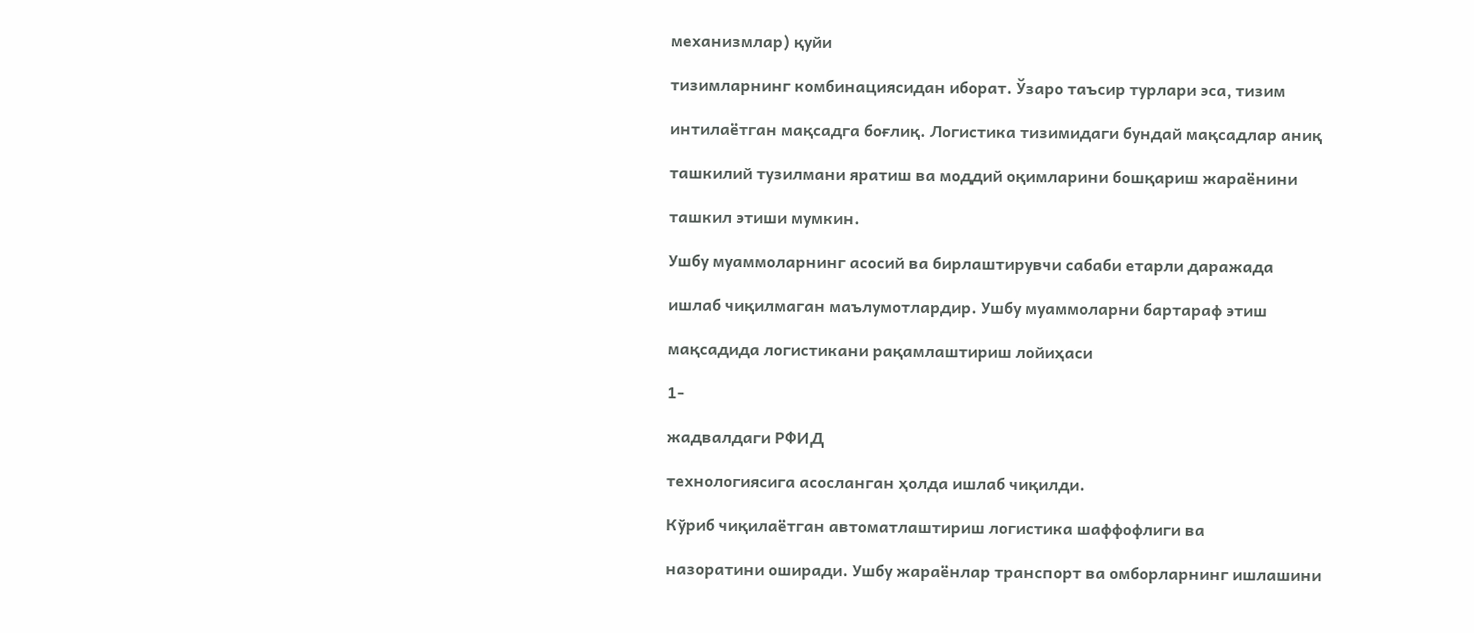механизмлар) қуйи

тизимларнинг комбинациясидан иборат. Ўзаро таъсир турлари эса, тизим

интилаётган мақсадга боғлиқ. Логистика тизимидаги бундай мақсадлар аниқ

ташкилий тузилмани яратиш ва моддий оқимларини бошқариш жараёнини

ташкил этиши мумкин.

Ушбу муаммоларнинг асосий ва бирлаштирувчи сабаби етарли даражада

ишлаб чиқилмаган маълумотлардир. Ушбу муаммоларни бартараф этиш

мақсадида логистикани рақамлаштириш лойиҳаси

1-

жадвалдаги РФИД

технологиясига асосланган ҳолда ишлаб чиқилди.

Кўриб чиқилаётган автоматлаштириш логистика шаффофлиги ва

назоратини оширади. Ушбу жараёнлар транспорт ва омборларнинг ишлашини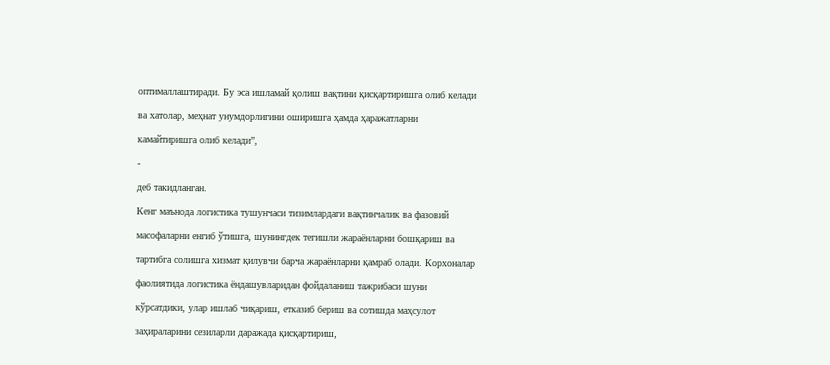оптималлаштиради. Бу эса ишламай қолиш вақтини қисқартиришга олиб келади

ва хатолар, меҳнат унумдорлигини оширишга ҳамда ҳаражатларни

камайтиришга олиб келади”,

-

деб такидланган.

Кенг маънода логистика тушунчаси тизимлардаги вақтинчалик ва фазовий

масофаларни енгиб ўтишга, шунингдек тегишли жараёнларни бошқариш ва

тартибга солишга хизмат қилувчи барча жараёнларни қамраб олади. Корхоналар

фаолиятида логистика ёндашувларидан фойдаланиш тажрибаси шуни

кўрсатдики, улар ишлаб чиқариш, етказиб бериш ва сотишда маҳсулот

заҳираларини сезиларли даражада қисқартириш,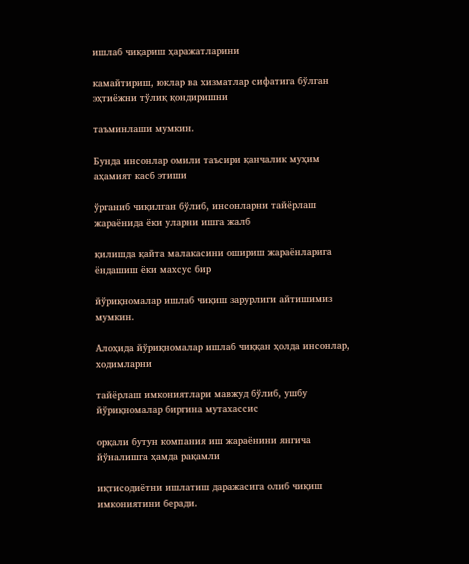ишлаб чиқариш ҳаражатларини

камайтириш, юклар ва хизматлар сифатига бўлган эҳтиёжни тўлиқ қондиришни

таъминлаши мумкин.

Бунда инсонлар омили таъсири қанчалик муҳим аҳамият касб этиши

ўрганиб чиқилган бўлиб, инсонларни тайёрлаш жараёнида ёки уларни ишга жалб

қилишда қайта малакасини ошириш жараёнларига ёндашиш ёки махсус бир

йўриқномалар ишлаб чиқиш зарурлиги айтишимиз мумкин.

Алоҳида йўриқномалар ишлаб чиққан ҳолда инсонлар, ходимларни

тайёрлаш имкониятлари мавжуд бўлиб, ушбу йўриқномалар биргина мутахассис

орқали бутун компания иш жараёнини янгича йўналишга ҳамда рақамли

иқтисодиётни ишлатиш даражасига олиб чиқиш имкониятини беради.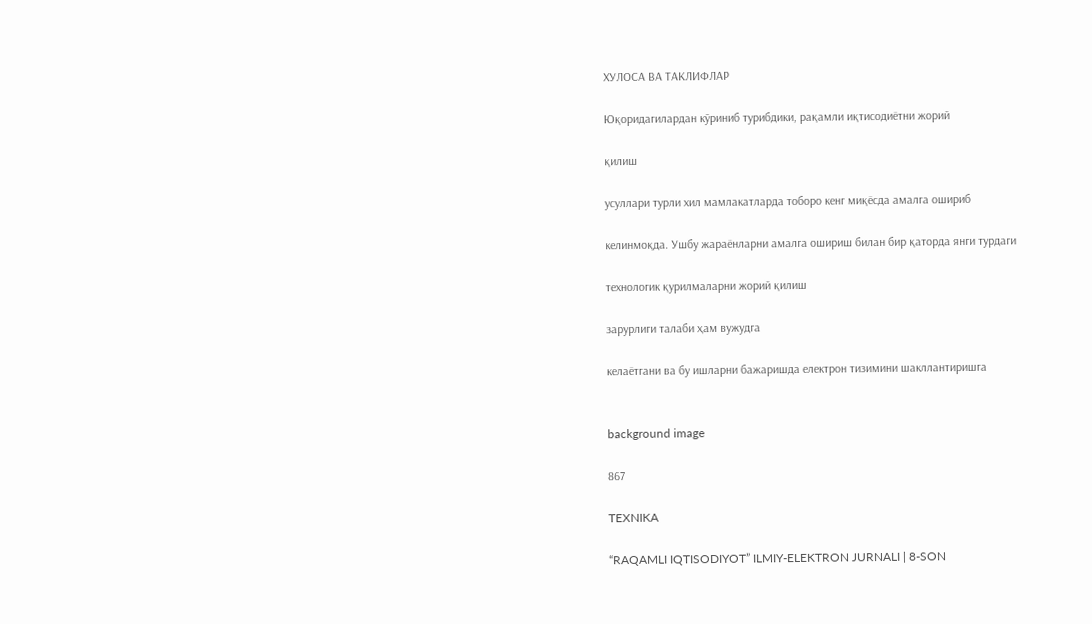ХУЛОСА ВА ТАКЛИФЛАР

Юқоридагилардан кўриниб турибдики, рақамли иқтисодиётни жорий

қилиш

усуллари турли хил мамлакатларда тоборо кенг миқёсда амалга ошириб

келинмоқда. Ушбу жараёнларни амалга ошириш билан бир қаторда янги турдаги

технологик қурилмаларни жорий қилиш

зарурлиги талаби ҳам вужудга

келаётгани ва бу ишларни бажаришда електрон тизимини шакллантиришга


background image

867

TEXNIKA

“RAQAMLI IQTISODIYOT” ILMIY-ELEKTRON JURNALI | 8-SON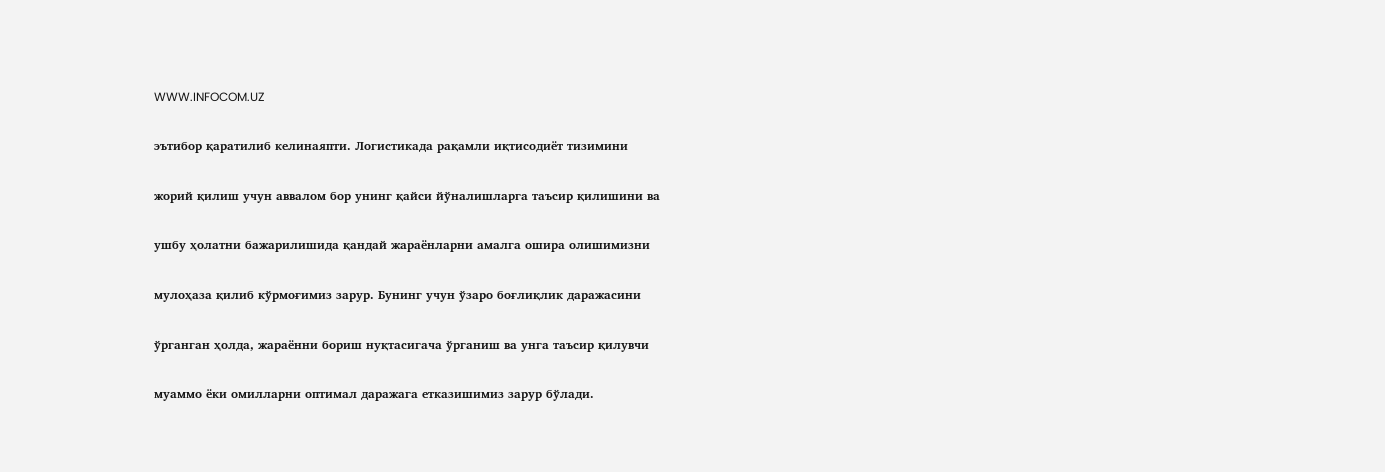WWW.INFOCOM.UZ

эътибор қаратилиб келинаяпти. Логистикада рақамли иқтисодиёт тизимини

жорий қилиш учун аввалом бор унинг қайси йўналишларга таъсир қилишини ва

ушбу ҳолатни бажарилишида қандай жараёнларни амалга ошира олишимизни

мулоҳаза қилиб кўрмоғимиз зарур. Бунинг учун ўзаро боғлиқлик даражасини

ўрганган ҳолда, жараённи бориш нуқтасигача ўрганиш ва унга таъсир қилувчи

муаммо ёки омилларни оптимал даражага етказишимиз зарур бўлади.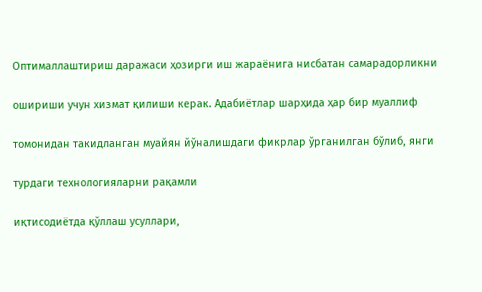Оптималлаштириш даражаси ҳозирги иш жараёнига нисбатан самарадорликни

ошириши учун хизмат қилиши керак. Адабиётлар шарҳида ҳар бир муаллиф

томонидан такидланган муайян йўналишдаги фикрлар ўрганилган бўлиб, янги

турдаги технологияларни рақамли

иқтисодиётда қўллаш усуллари,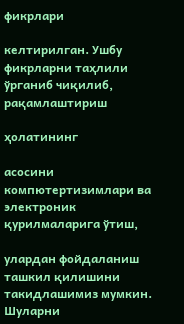фикрлари

келтирилган. Ушбу фикрларни таҳлили ўрганиб чиқилиб, рақамлаштириш

ҳолатининг

асосини компютертизимлари ва электроник қурилмаларига ўтиш,

улардан фойдаланиш ташкил қилишини такидлашимиз мумкин. Шуларни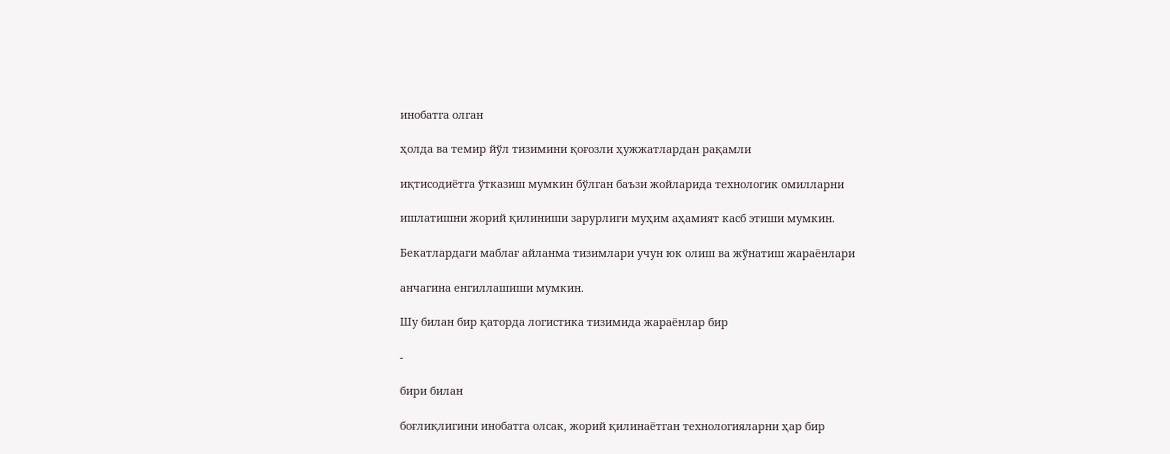инобатга олган

ҳолда ва темир йўл тизимини қоғозли ҳужжатлардан рақамли

иқтисодиётга ўтказиш мумкин бўлган баъзи жойларида технологик омилларни

ишлатишни жорий қилиниши зарурлиги муҳим аҳамият касб этиши мумкин.

Бекатлардаги маблағ айланма тизимлари учун юк олиш ва жўнатиш жараёнлари

анчагина енгиллашиши мумкин.

Шу билан бир қаторда логистика тизимида жараёнлар бир

-

бири билан

боғлиқлигини инобатга олсак, жорий қилинаётган технологияларни ҳар бир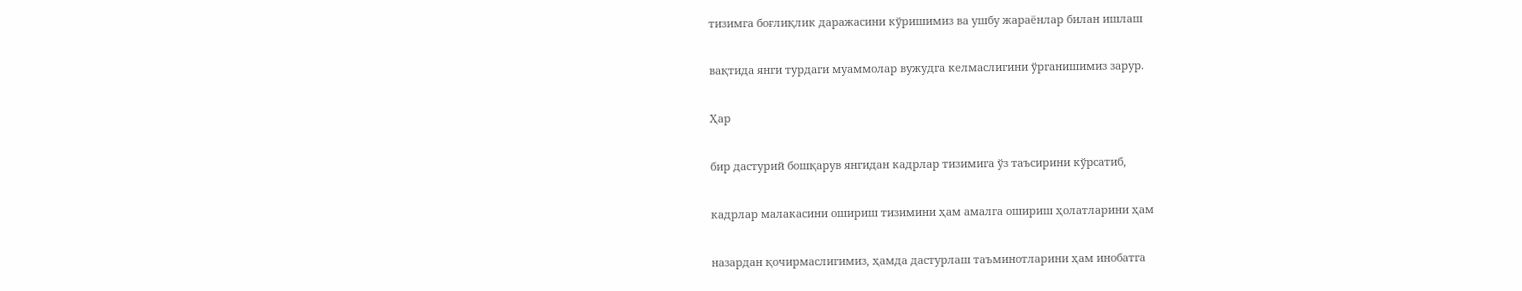тизимга боғлиқлик даражасини кўришимиз ва ушбу жараёнлар билан ишлаш

вақтида янги турдаги муаммолар вужудга келмаслигини ўрганишимиз зарур.

Ҳар

бир дастурий бошқарув янгидан кадрлар тизимига ўз таъсирини кўрсатиб,

кадрлар малакасини ошириш тизимини ҳам амалга ошириш ҳолатларини ҳам

назардан қочирмаслигимиз, ҳамда дастурлаш таъминотларини ҳам инобатга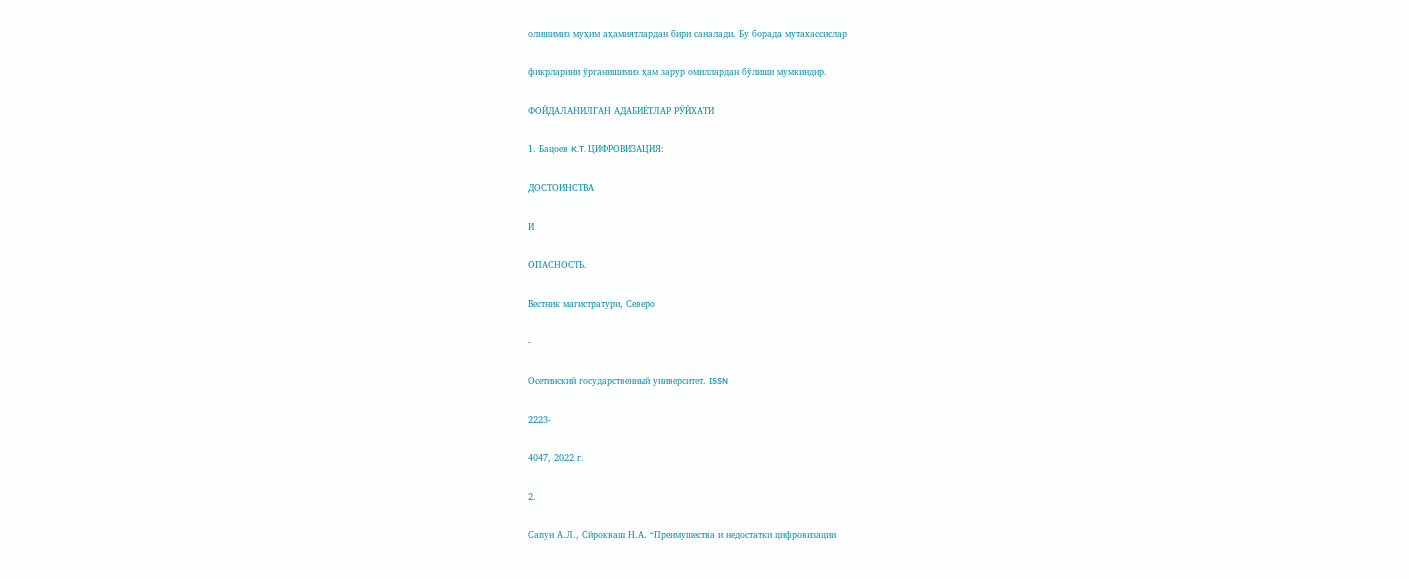олишимиз муҳим аҳамиятлардан бири саналади. Бу борада мутахассислар

фикрларини ўрганишимиз ҳам зарур омиллардан бўлиши мумкиндир.

ФОЙДАЛАНИЛГАН АДАБИЁТЛАР РЎЙХАТИ

1. Бацоев K.T. ЦИФРОВИЗАЦИЯ:

ДОСТОИНСТВА

И

ОПАСНОСТЬ.

Вестник магистратури, Северо

-

Осетинский государственный университет. ISSN

2223-

4047, 2022 г.

2.

Сапун А.Л., Сйрокваш Н.А. “Преимушества и недостатки цифровизации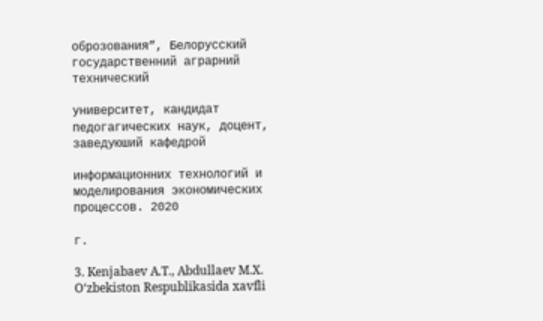оброзования”, Белорусский государственний аграрний технический

университет, кандидат педогагических наук, доцент, заведуюший кафедрой

информационних технологий и моделирования экономических процессов. 2020

г.

3. Kenjabaev A.T., Abdullaev M.X. O‘zbekiston Respublikasida xavfli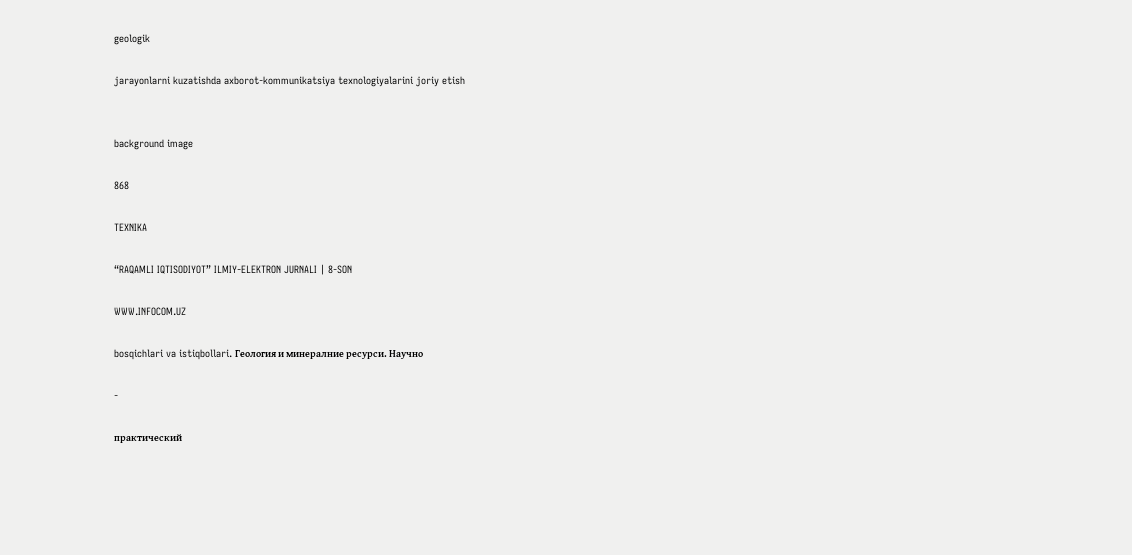geologik

jarayonlarni kuzatishda axborot-kommunikatsiya texnologiyalarini joriy etish


background image

868

TEXNIKA

“RAQAMLI IQTISODIYOT” ILMIY-ELEKTRON JURNALI | 8-SON

WWW.INFOCOM.UZ

bosqichlari va istiqbollari. Геология и минералние ресурси. Научно

-

практический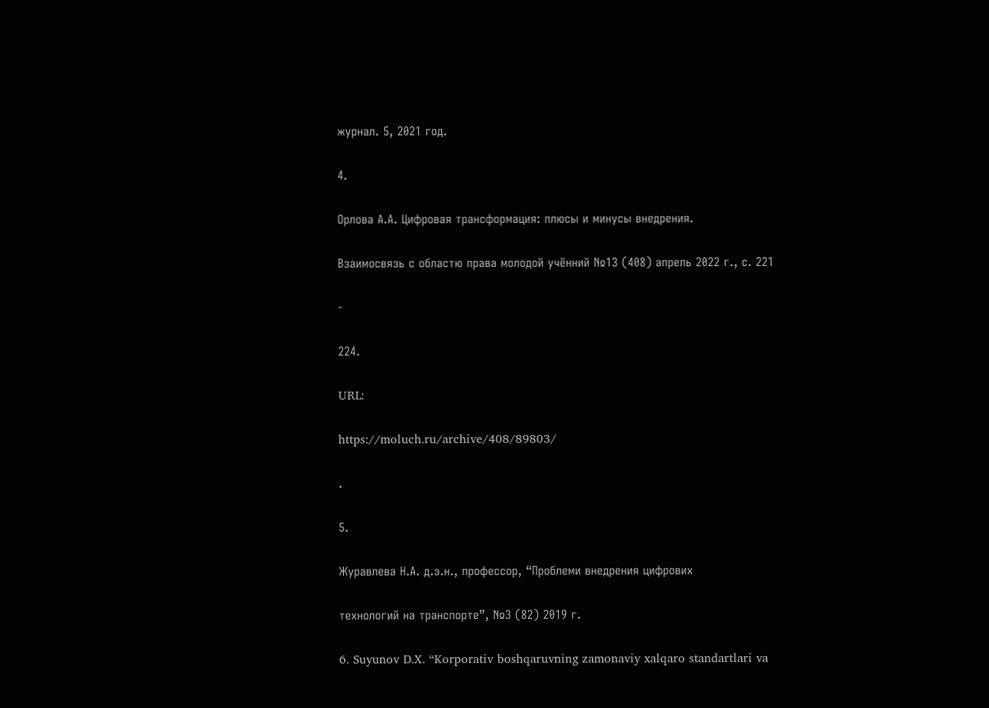журнал. 5, 2021 год.

4.

Орлова А.А. Цифровая трансформация: плюсы и минусы внедрения.

Взаимосвязь с областю права молодой учённий №13 (408) апрель 2022 г., с. 221

-

224.

URL:

https://moluch.ru/archive/408/89803/

.

5.

Журавлева Н.А. д.э.н., профессор, “Проблеми внедрения цифрових

технологий на транспорте”, №3 (82) 2019 г.

6. Suyunov D.X. “Korporativ boshqaruvning zamonaviy xalqaro standartlari va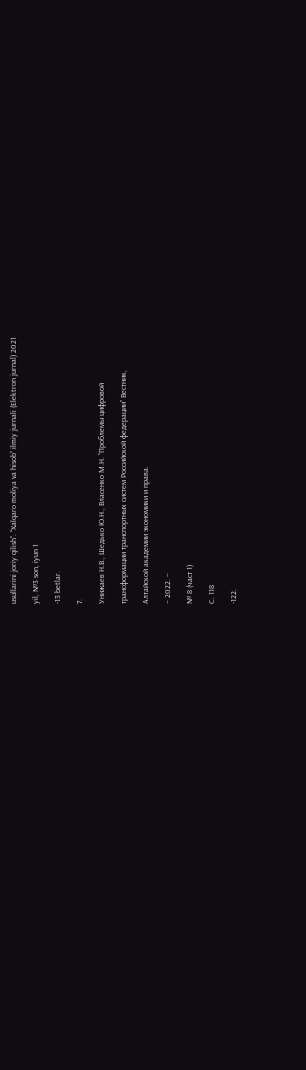usullarini joriy qilish”. “Xalqaro moliya va hisob” ilmiy jurnali (Elektron jurnal) 2021

yil, №3 son, iyun 1

-13 betlar.

7.

Унижаев Н.В., Шедько Ю.Н., Власенко М.Н. “Проблемы цифровой

трансформации транспортных систем Российской федерации” Вестник,

Алтайской академии экономики и права.

– 2022. –

№ 8 (част 1)

С. 118

-122.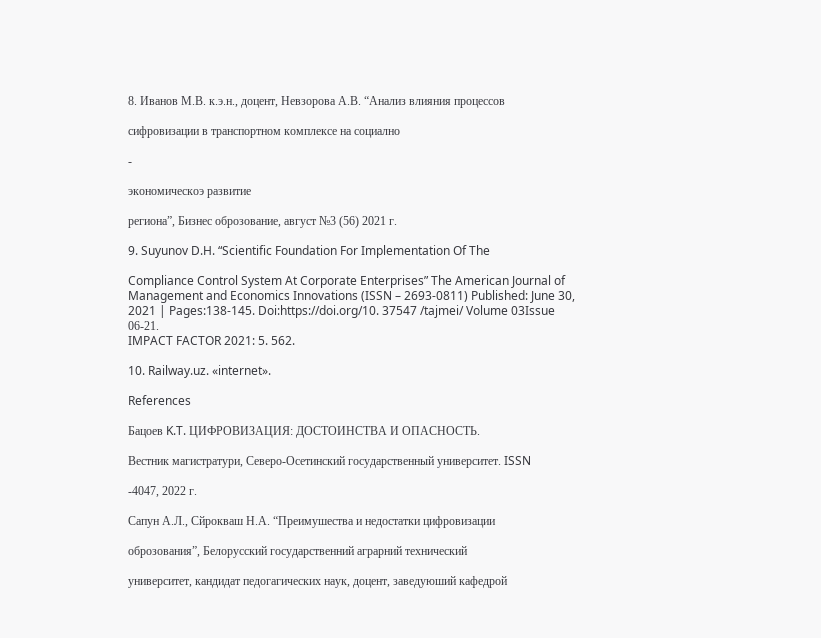8. Иванов М.В. к.э.н., доцент, Невзорова А.В. “Анализ влияния процессов

сифровизации в транспортном комплексе на социално

-

экономическоэ развитие

региона”, Бизнес оброзование, август №3 (56) 2021 г.

9. Suyunov D.H. “Scientific Foundation For Implementation Of The

Compliance Control System At Corporate Enterprises” The American Journal of
Management and Economics Innovations (ISSN – 2693-0811) Published: June 30,
2021 | Pages:138-145. Doi:https://doi.org/10. 37547 /tajmei/ Volume 03Issue 06-21.
IMPACT FACTOR 2021: 5. 562.

10. Railway.uz. «internet».

References

Бацоев K.T. ЦИФРОВИЗАЦИЯ: ДОСТОИНСТВА И ОПАСНОСТЬ.

Вестник магистратури, Северо-Осетинский государственный университет. ISSN

-4047, 2022 г.

Сапун А.Л., Сйрокваш Н.А. “Преимушества и недостатки цифровизации

оброзования”, Белорусский государственний аграрний технический

университет, кандидат педогагических наук, доцент, заведуюший кафедрой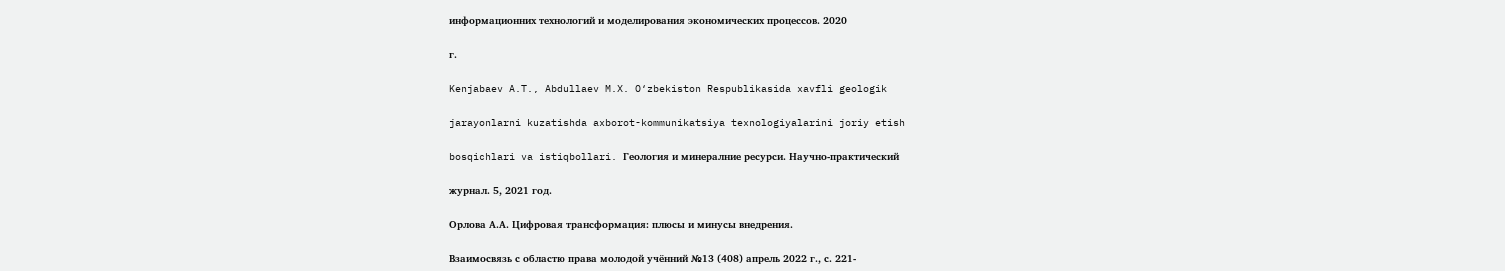информационних технологий и моделирования экономических процессов. 2020

г.

Kenjabaev A.T., Abdullaev M.X. O‘zbekiston Respublikasida xavfli geologik

jarayonlarni kuzatishda axborot-kommunikatsiya texnologiyalarini joriy etish

bosqichlari va istiqbollari. Геология и минералние ресурси. Научно-практический

журнал. 5, 2021 год.

Орлова А.А. Цифровая трансформация: плюсы и минусы внедрения.

Взаимосвязь с областю права молодой учённий №13 (408) апрель 2022 г., с. 221-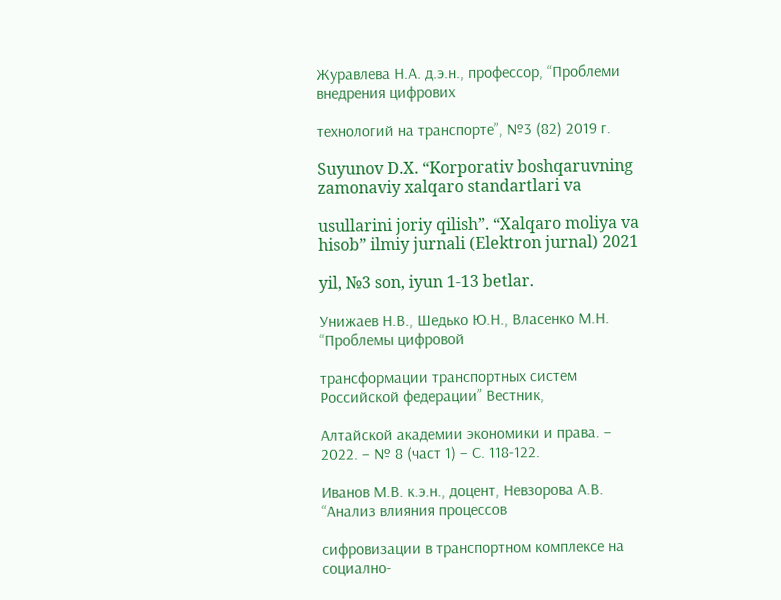Журавлева Н.А. д.э.н., профессор, “Проблеми внедрения цифрових

технологий на транспорте”, №3 (82) 2019 г.

Suyunov D.X. “Korporativ boshqaruvning zamonaviy xalqaro standartlari va

usullarini joriy qilish”. “Xalqaro moliya va hisob” ilmiy jurnali (Elektron jurnal) 2021

yil, №3 son, iyun 1-13 betlar.

Унижаев Н.В., Шедько Ю.Н., Власенко М.Н. “Проблемы цифровой

трансформации транспортных систем Российской федерации” Вестник,

Алтайской академии экономики и права. – 2022. – № 8 (част 1) – С. 118-122.

Иванов М.В. к.э.н., доцент, Невзорова А.В. “Анализ влияния процессов

сифровизации в транспортном комплексе на социално-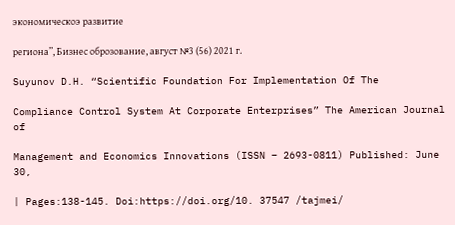экономическоэ развитие

региона”, Бизнес оброзование, август №3 (56) 2021 г.

Suyunov D.H. “Scientific Foundation For Implementation Of The

Compliance Control System At Corporate Enterprises” The American Journal of

Management and Economics Innovations (ISSN – 2693-0811) Published: June 30,

| Pages:138-145. Doi:https://doi.org/10. 37547 /tajmei/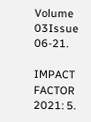Volume 03Issue 06-21.

IMPACT FACTOR 2021: 5.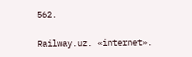562.

Railway.uz. «internet».